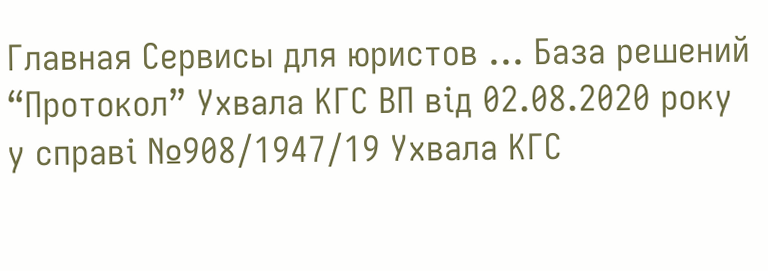Главная Сервисы для юристов ... База решений “Протокол” Ухвала КГС ВП від 02.08.2020 року у справі №908/1947/19 Ухвала КГС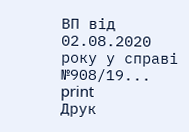ВП від 02.08.2020 року у справі №908/19...
print
Друк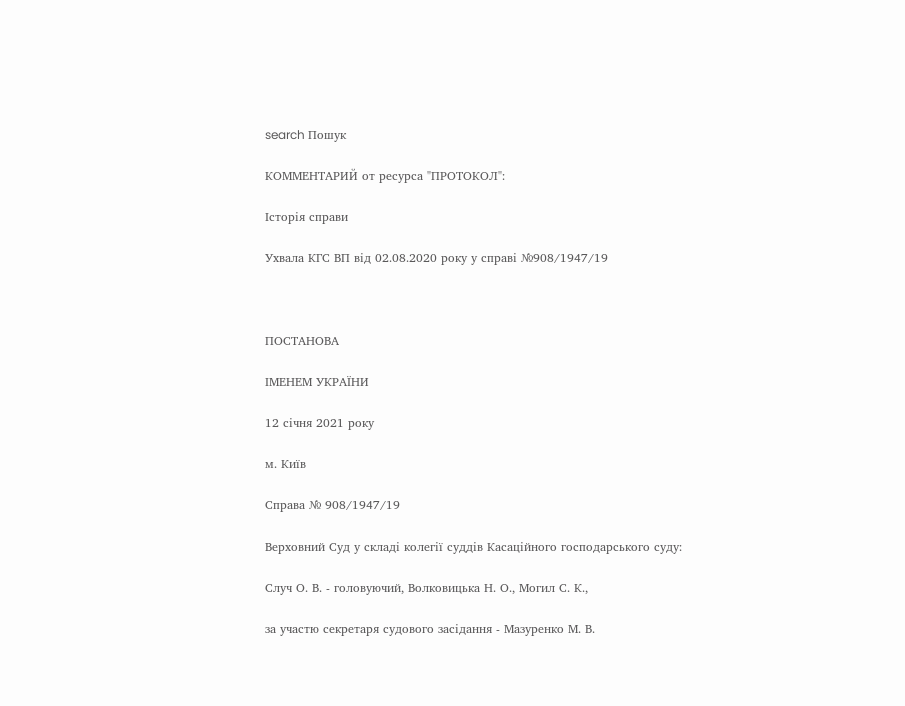search Пошук

КОММЕНТАРИЙ от ресурса "ПРОТОКОЛ":

Історія справи

Ухвала КГС ВП від 02.08.2020 року у справі №908/1947/19



ПОСТАНОВА

ІМЕНЕМ УКРАЇНИ

12 січня 2021 року

м. Київ

Справа № 908/1947/19

Верховний Суд у складі колегії суддів Касаційного господарського суду:

Случ О. В. - головуючий, Волковицька Н. О., Могил С. К.,

за участю секретаря судового засідання - Мазуренко М. В.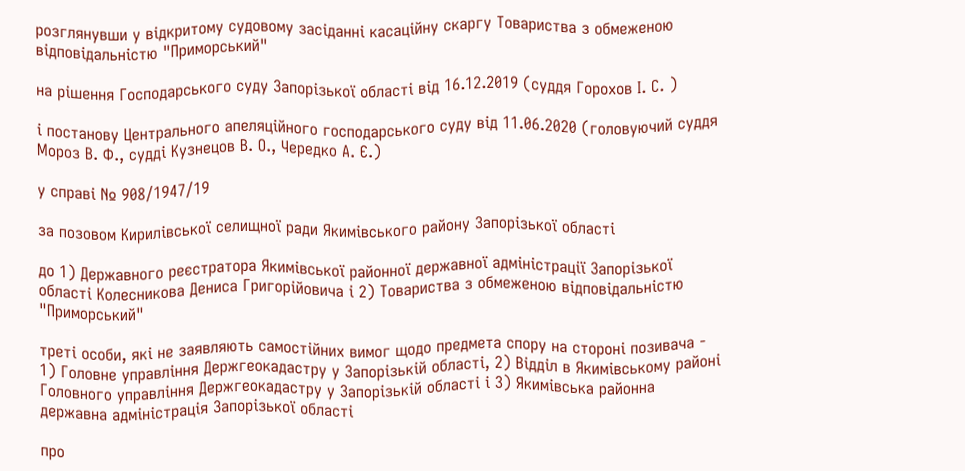розглянувши у відкритому судовому засіданні касаційну скаргу Товариства з обмеженою відповідальністю "Приморський"

на рішення Господарського суду Запорізької області від 16.12.2019 (суддя Горохов І. С. )

і постанову Центрального апеляційного господарського суду від 11.06.2020 (головуючий суддя Мороз В. Ф., судді Кузнецов В. О., Чередко А. Є.)

у справі № 908/1947/19

за позовом Кирилівської селищної ради Якимівського району Запорізької області

до 1) Державного реєстратора Якимівської районної державної адміністрації Запорізької області Колесникова Дениса Григорійовича і 2) Товариства з обмеженою відповідальністю "Приморський"

треті особи, які не заявляють самостійних вимог щодо предмета спору на стороні позивача - 1) Головне управління Держгеокадастру у Запорізькій області, 2) Відділ в Якимівському районі Головного управління Держгеокадастру у Запорізькій області і 3) Якимівська районна державна адміністрація Запорізької області

про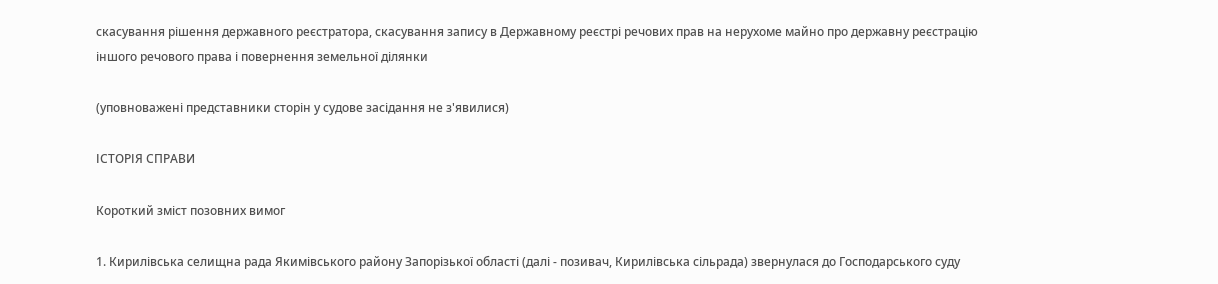скасування рішення державного реєстратора, скасування запису в Державному реєстрі речових прав на нерухоме майно про державну реєстрацію іншого речового права і повернення земельної ділянки

(уповноважені представники сторін у судове засідання не з'явилися)

ІСТОРІЯ СПРАВИ

Короткий зміст позовних вимог

1. Кирилівська селищна рада Якимівського району Запорізької області (далі - позивач, Кирилівська сільрада) звернулася до Господарського суду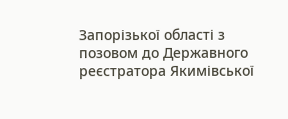Запорізької області з позовом до Державного реєстратора Якимівської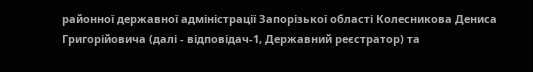районної державної адміністрації Запорізької області Колесникова Дениса Григорійовича (далі - відповідач-1, Державний реєстратор) та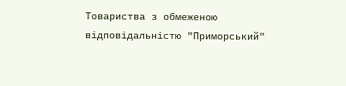Товариства з обмеженою відповідальністю "Приморський"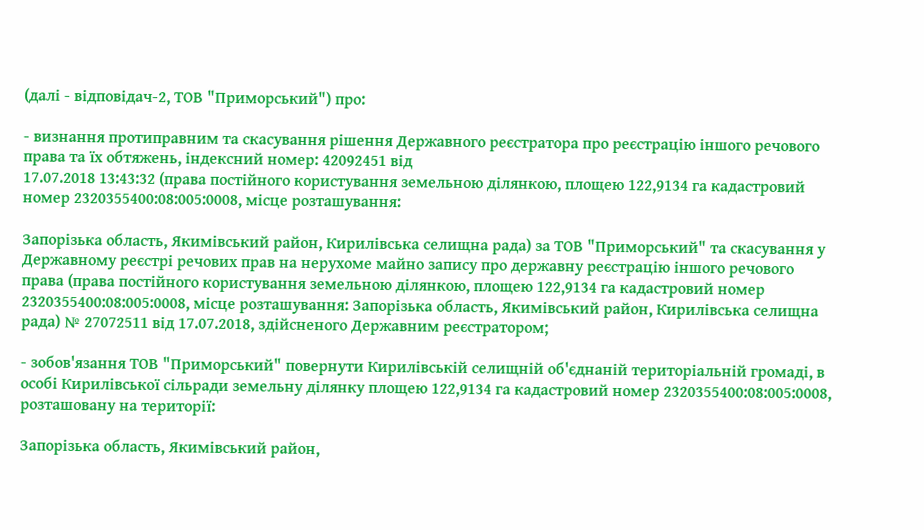(далі - відповідач-2, ТОВ "Приморський") про:

- визнання протиправним та скасування рішення Державного реєстратора про реєстрацію іншого речового права та їх обтяжень, індексний номер: 42092451 від
17.07.2018 13:43:32 (права постійного користування земельною ділянкою, площею 122,9134 га кадастровий номер 2320355400:08:005:0008, місце розташування:

Запорізька область, Якимівський район, Кирилівська селищна рада) за ТОВ "Приморський" та скасування у Державному реєстрі речових прав на нерухоме майно запису про державну реєстрацію іншого речового права (права постійного користування земельною ділянкою, площею 122,9134 га кадастровий номер 2320355400:08:005:0008, місце розташування: Запорізька область, Якимівський район, Кирилівська селищна рада) № 27072511 від 17.07.2018, здійсненого Державним реєстратором;

- зобов'язання ТОВ "Приморський" повернути Кирилівській селищній об'єднаній територіальній громаді, в особі Кирилівської сільради земельну ділянку площею 122,9134 га кадастровий номер 2320355400:08:005:0008, розташовану на території:

Запорізька область, Якимівський район,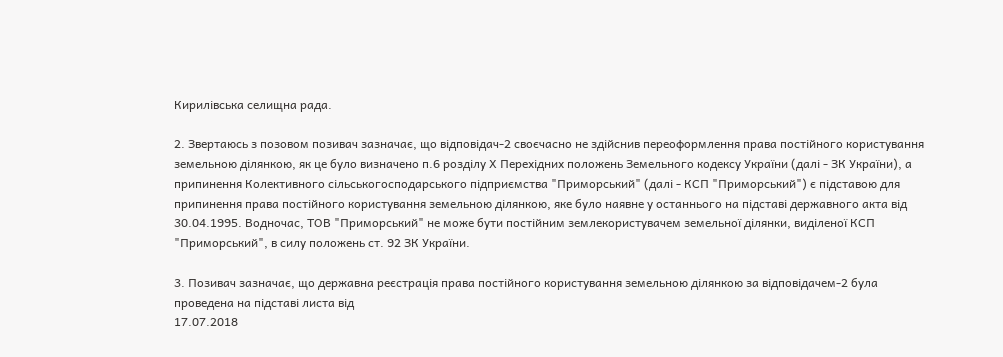Кирилівська селищна рада.

2. Звертаюсь з позовом позивач зазначає, що відповідач-2 своєчасно не здійснив переоформлення права постійного користування земельною ділянкою, як це було визначено п.6 розділу Х Перехідних положень Земельного кодексу України (далі - ЗК України), а припинення Колективного сільськогосподарського підприємства "Приморський" (далі - КСП "Приморський") є підставою для припинення права постійного користування земельною ділянкою, яке було наявне у останнього на підставі державного акта від 30.04.1995. Водночас, ТОВ "Приморський" не може бути постійним землекористувачем земельної ділянки, виділеної КСП "Приморський", в силу положень ст. 92 ЗК України.

3. Позивач зазначає, що державна реєстрація права постійного користування земельною ділянкою за відповідачем-2 була проведена на підставі листа від
17.07.2018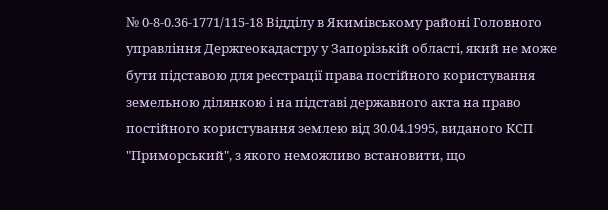№ 0-8-0.36-1771/115-18 Відділу в Якимівському районі Головного управління Держгеокадастру у Запорізькій області, який не може бути підставою для реєстрації права постійного користування земельною ділянкою і на підставі державного акта на право постійного користування землею від 30.04.1995, виданого КСП "Приморський", з якого неможливо встановити, що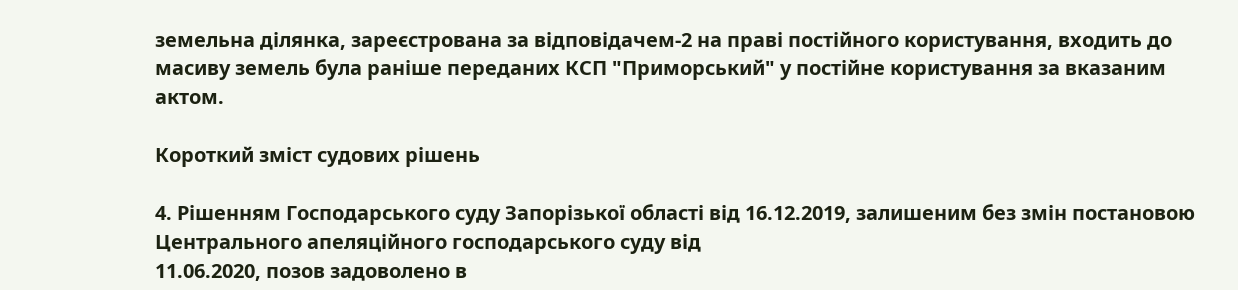земельна ділянка, зареєстрована за відповідачем-2 на праві постійного користування, входить до масиву земель була раніше переданих КСП "Приморський" у постійне користування за вказаним актом.

Короткий зміст судових рішень

4. Рішенням Господарського суду Запорізької області від 16.12.2019, залишеним без змін постановою Центрального апеляційного господарського суду від
11.06.2020, позов задоволено в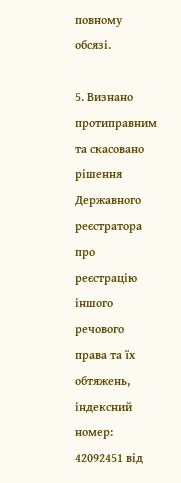повному обсязі.

5. Визнано протиправним та скасовано рішення Державного реєстратора про реєстрацію іншого речового права та їх обтяжень, індексний номер: 42092451 від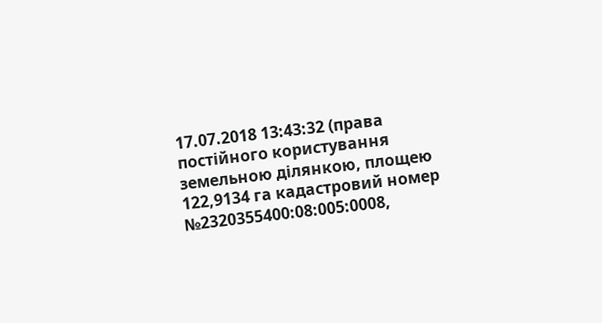17.07.2018 13:43:32 (права постійного користування земельною ділянкою, площею 122,9134 га кадастровий номер №2320355400:08:005:0008,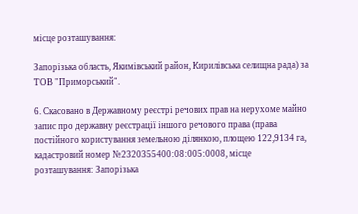місце розташування:

Запорізька область, Якимівський район, Кирилівська селищна рада) за ТОВ "Приморський".

6. Скасовано в Державному реєстрі речових прав на нерухоме майно запис про державну реєстрації іншого речового права (права постійного користування земельною ділянкою, площею 122,9134 га, кадастровий номер №2320355400:08:005:0008, місце розташування: Запорізька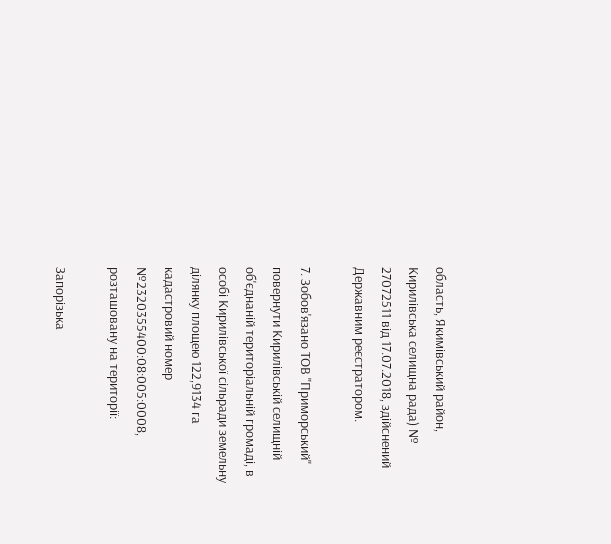область, Якимівський район, Кирилівська селищна рада) № 27072511 від 17.07.2018, здійснений Державним реєстратором.

7. Зобов'язано ТОВ "Приморський" повернути Кирилівській селищній об'єднаній територіальній громаді, в особі Кирилівської сільради земельну ділянку площею 122,9134 га кадастровий номер №2320355400:08:005:0008, розташовану на території:

Запорізька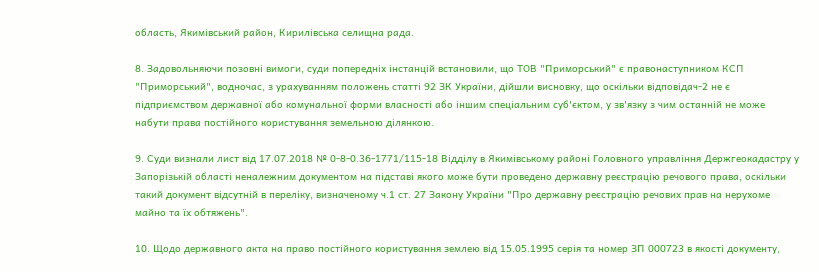область, Якимівський район, Кирилівська селищна рада.

8. Задовольняючи позовні вимоги, суди попередніх інстанцій встановили, що ТОВ "Приморський" є правонаступником КСП "Приморський", водночас, з урахуванням положень статті 92 ЗК України, дійшли висновку, що оскільки відповідач-2 не є підприємством державної або комунальної форми власності або іншим спеціальним суб'єктом, у зв'язку з чим останній не може набути права постійного користування земельною ділянкою.

9. Суди визнали лист від 17.07.2018 № 0-8-0.36-1771/115-18 Відділу в Якимівському районі Головного управління Держгеокадастру у Запорізькій області неналежним документом на підставі якого може бути проведено державну реєстрацію речового права, оскільки такий документ відсутній в переліку, визначеному ч.1 ст. 27 Закону України "Про державну реєстрацію речових прав на нерухоме майно та їх обтяжень".

10. Щодо державного акта на право постійного користування землею від 15.05.1995 серія та номер ЗП 000723 в якості документу,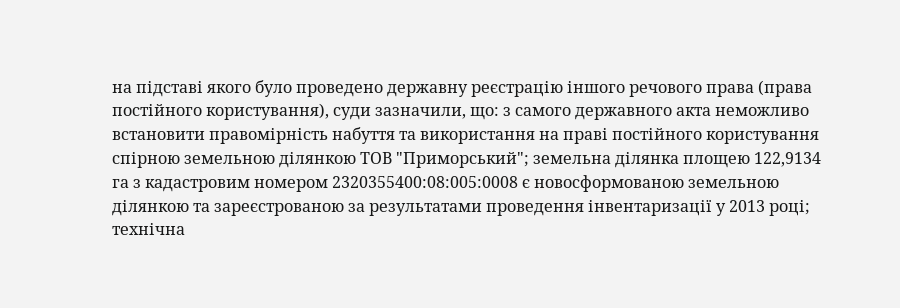на підставі якого було проведено державну реєстрацію іншого речового права (права постійного користування), суди зазначили, що: з самого державного акта неможливо встановити правомірність набуття та використання на праві постійного користування спірною земельною ділянкою ТОВ "Приморський"; земельна ділянка площею 122,9134 га з кадастровим номером 2320355400:08:005:0008 є новосформованою земельною ділянкою та зареєстрованою за результатами проведення інвентаризації у 2013 році; технічна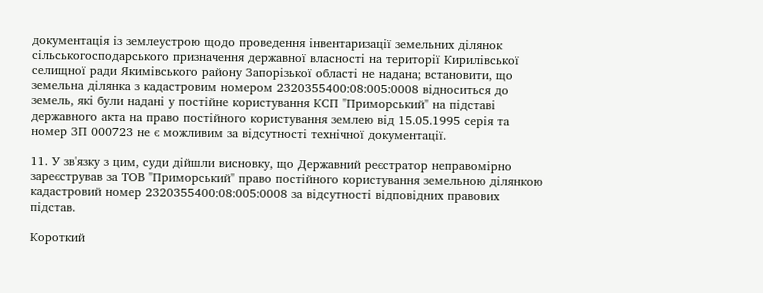документація із землеустрою щодо проведення інвентаризації земельних ділянок сільськогосподарського призначення державної власності на території Кирилівської селищної ради Якимівського району Запорізької області не надана; встановити, що земельна ділянка з кадастровим номером 2320355400:08:005:0008 відноситься до земель, які були надані у постійне користування КСП "Приморський" на підставі державного акта на право постійного користування землею від 15.05.1995 серія та номер ЗП 000723 не є можливим за відсутності технічної документації.

11. У зв'язку з цим, суди дійшли висновку, що Державний реєстратор неправомірно зареєстрував за ТОВ "Приморський" право постійного користування земельною ділянкою кадастровий номер 2320355400:08:005:0008 за відсутності відповідних правових підстав.

Короткий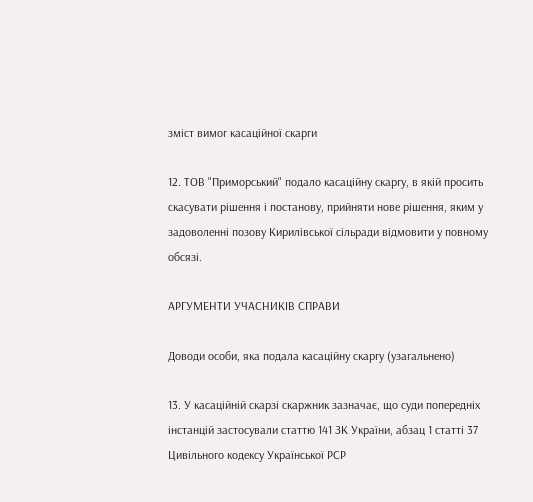зміст вимог касаційної скарги

12. ТОВ "Приморський" подало касаційну скаргу, в якій просить скасувати рішення і постанову, прийняти нове рішення, яким у задоволенні позову Кирилівської сільради відмовити у повному обсязі.

АРГУМЕНТИ УЧАСНИКІВ СПРАВИ

Доводи особи, яка подала касаційну скаргу (узагальнено)

13. У касаційній скарзі скаржник зазначає, що суди попередніх інстанцій застосували статтю 141 ЗК України, абзац 1 статті 37 Цивільного кодексу Української РСР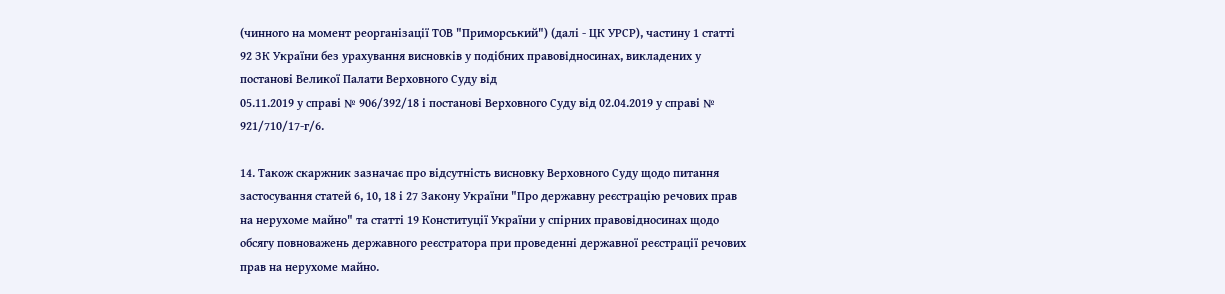(чинного на момент реорганізації ТОВ "Приморський") (далі - ЦК УРСР), частину 1 статті 92 ЗК України без урахування висновків у подібних правовідносинах, викладених у постанові Великої Палати Верховного Суду від
05.11.2019 у справі № 906/392/18 і постанові Верховного Суду від 02.04.2019 у справі № 921/710/17-г/6.

14. Також скаржник зазначає про відсутність висновку Верховного Суду щодо питання застосування статей 6, 10, 18 і 27 Закону України "Про державну реєстрацію речових прав на нерухоме майно" та статті 19 Конституції України у спірних правовідносинах щодо обсягу повноважень державного реєстратора при проведенні державної реєстрації речових прав на нерухоме майно.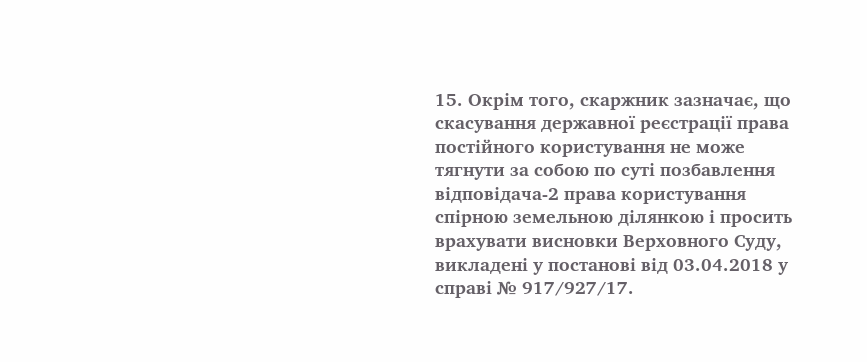15. Окрім того, скаржник зазначає, що скасування державної реєстрації права постійного користування не може тягнути за собою по суті позбавлення відповідача-2 права користування спірною земельною ділянкою і просить врахувати висновки Верховного Суду, викладені у постанові від 03.04.2018 у справі № 917/927/17.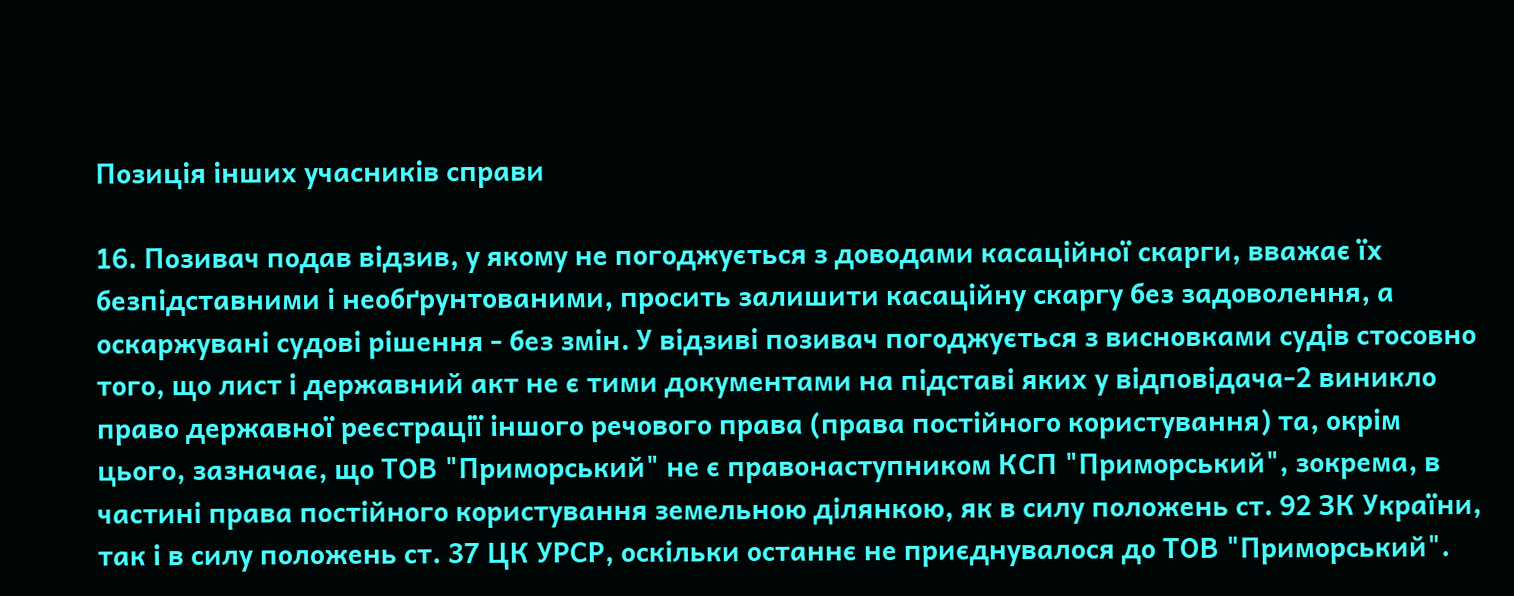Позиція інших учасників справи

16. Позивач подав відзив, у якому не погоджується з доводами касаційної скарги, вважає їх безпідставними і необґрунтованими, просить залишити касаційну скаргу без задоволення, а оскаржувані судові рішення - без змін. У відзиві позивач погоджується з висновками судів стосовно того, що лист і державний акт не є тими документами на підставі яких у відповідача-2 виникло право державної реєстрації іншого речового права (права постійного користування) та, окрім цього, зазначає, що ТОВ "Приморський" не є правонаступником КСП "Приморський", зокрема, в частині права постійного користування земельною ділянкою, як в силу положень ст. 92 ЗК України, так і в силу положень ст. 37 ЦК УРСР, оскільки останнє не приєднувалося до ТОВ "Приморський".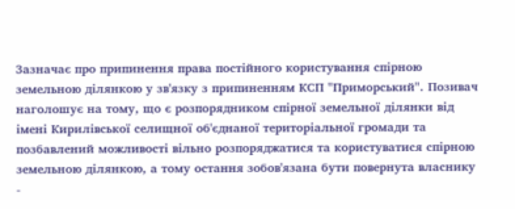Зазначає про припинення права постійного користування спірною земельною ділянкою у зв'язку з припиненням КСП "Приморський". Позивач наголошує на тому, що є розпорядником спірної земельної ділянки від імені Кирилівської селищної об'єднаної територіальної громади та позбавлений можливості вільно розпоряджатися та користуватися спірною земельною ділянкою, а тому остання зобов'язана бути повернута власнику -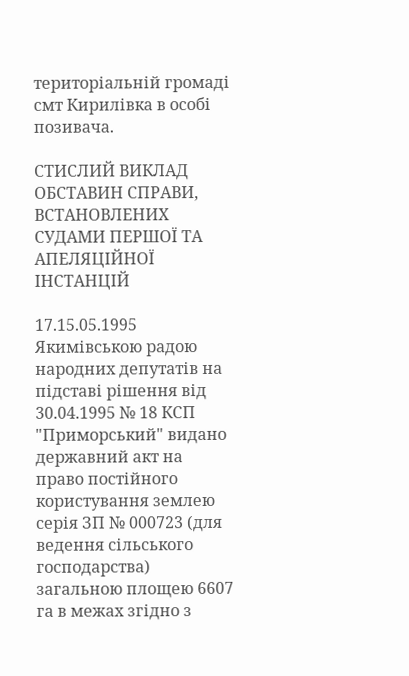територіальній громаді смт Кирилівка в особі позивача.

СТИСЛИЙ ВИКЛАД ОБСТАВИН СПРАВИ, ВСТАНОВЛЕНИХ СУДАМИ ПЕРШОЇ ТА АПЕЛЯЦІЙНОЇ ІНСТАНЦІЙ

17.15.05.1995 Якимівською радою народних депутатів на підставі рішення від
30.04.1995 № 18 КСП "Приморський" видано державний акт на право постійного користування землею серія ЗП № 000723 (для ведення сільського господарства) загальною площею 6607 га в межах згідно з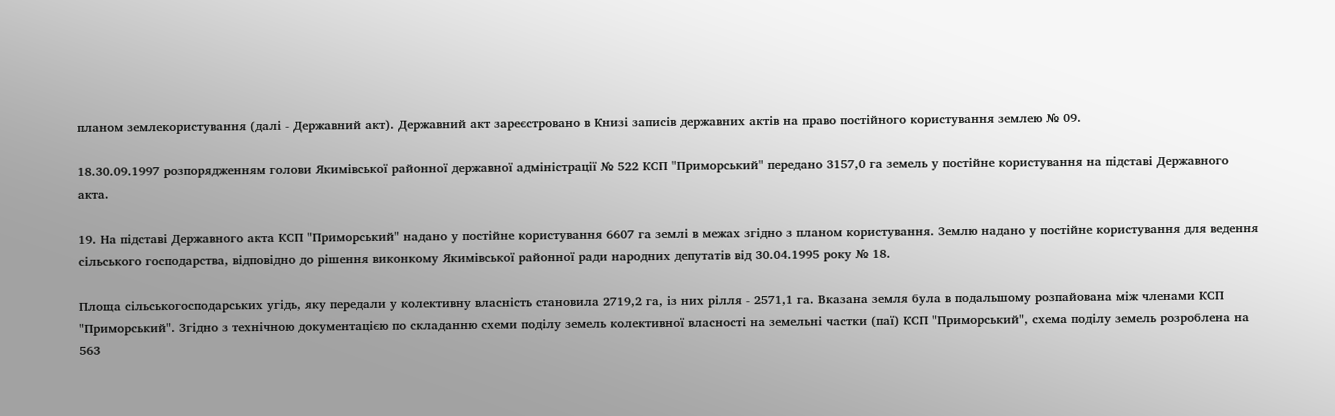планом землекористування (далі - Державний акт). Державний акт зареєстровано в Книзі записів державних актів на право постійного користування землею № 09.

18.30.09.1997 розпорядженням голови Якимівської районної державної адміністрації № 522 КСП "Приморський" передано 3157,0 га земель у постійне користування на підставі Державного акта.

19. На підставі Державного акта КСП "Приморський" надано у постійне користування 6607 га землі в межах згідно з планом користування. Землю надано у постійне користування для ведення сільського господарства, відповідно до рішення виконкому Якимівської районної ради народних депутатів від 30.04.1995 року № 18.

Площа сільськогосподарських угідь, яку передали у колективну власність становила 2719,2 га, із них рілля - 2571,1 га. Вказана земля була в подальшому розпайована між членами КСП "Приморський". Згідно з технічною документацією по складанню схеми поділу земель колективної власності на земельні частки (паї) КСП "Приморський", схема поділу земель розроблена на 563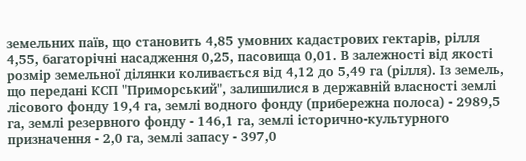земельних паїв, що становить 4,85 умовних кадастрових гектарів, рілля 4,55, багаторічні насадження 0,25, пасовища 0,01. В залежності від якості розмір земельної ділянки коливається від 4,12 до 5,49 га (рілля). Із земель, що передані КСП "Приморський", залишилися в державній власності землі лісового фонду 19,4 га, землі водного фонду (прибережна полоса) - 2989,5 га, землі резервного фонду - 146,1 га, землі історично-культурного призначення - 2,0 га, землі запасу - 397,0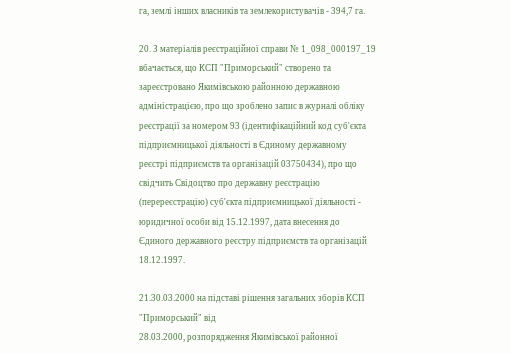га, землі інших власників та землекористувачів - 394,7 га.

20. З матеріалів реєстраційної справи № 1_098_000197_19 вбачається, що КСП "Приморський" створено та зареєстровано Якимівською районною державною адміністрацією, про що зроблено запис в журналі обліку реєстрації за номером 93 (ідентифікаційний код суб'єкта підприємницької діяльності в Єдиному державному реєстрі підприємств та організацій 03750434), про що свідчить Свідоцтво про державну реєстрацію (перереєстрацію) суб'єкта підприємницької діяльності - юридичної особи від 15.12.1997, дата внесення до Єдиного державного реєстру підприємств та організацій 18.12.1997.

21.30.03.2000 на підставі рішення загальних зборів КСП "Приморський" від
28.03.2000, розпорядження Якимівської районної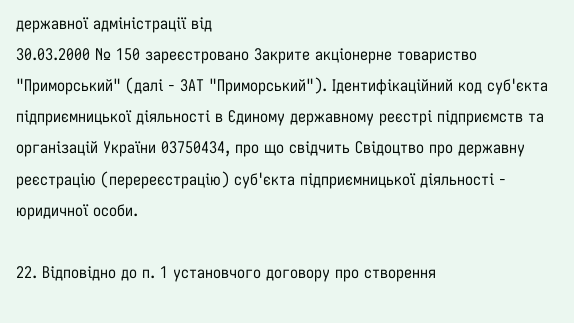державної адміністрації від
30.03.2000 № 150 зареєстровано Закрите акціонерне товариство "Приморський" (далі - ЗАТ "Приморський"). Ідентифікаційний код суб'єкта підприємницької діяльності в Єдиному державному реєстрі підприємств та організацій України 03750434, про що свідчить Свідоцтво про державну реєстрацію (перереєстрацію) суб'єкта підприємницької діяльності - юридичної особи.

22. Відповідно до п. 1 установчого договору про створення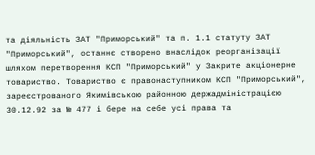та діяльність ЗАТ "Приморський" та п. 1.1 статуту ЗАТ "Приморський", останнє створено внаслідок реорганізації шляхом перетворення КСП "Приморський" у Закрите акціонерне товариство. Товариство є правонаступником КСП "Приморський", зареєстрованого Якимівською районною держадміністрацією 30.12.92 за № 477 і бере на себе усі права та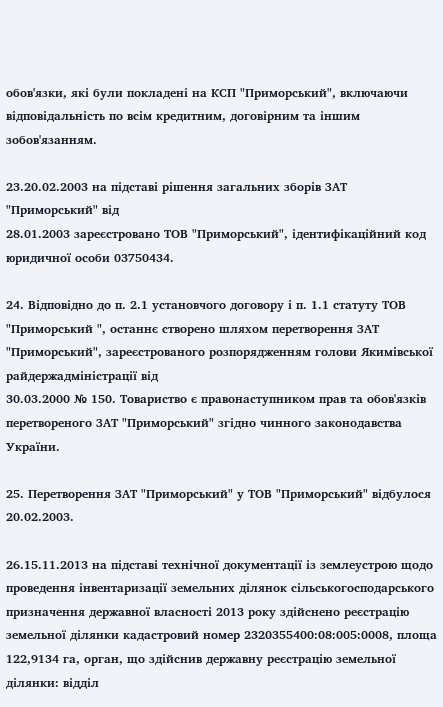обов'язки, які були покладені на КСП "Приморський", включаючи відповідальність по всім кредитним, договірним та іншим зобов'язанням.

23.20.02.2003 на підставі рішення загальних зборів ЗАТ "Приморський" від
28.01.2003 зареєстровано ТОВ "Приморський", ідентифікаційний код юридичної особи 03750434.

24. Відповідно до п. 2.1 установчого договору і п. 1.1 статуту ТОВ "Приморський ", останнє створено шляхом перетворення ЗАТ "Приморський", зареєстрованого розпорядженням голови Якимівської райдержадміністрації від
30.03.2000 № 150. Товариство є правонаступником прав та обов'язків перетвореного ЗАТ "Приморський" згідно чинного законодавства України.

25. Перетворення ЗАТ "Приморський" у ТОВ "Приморський" відбулося 20.02.2003.

26.15.11.2013 на підставі технічної документації із землеустрою щодо проведення інвентаризації земельних ділянок сільськогосподарського призначення державної власності 2013 року здійснено реєстрацію земельної ділянки кадастровий номер 2320355400:08:005:0008, площа 122,9134 га, орган, що здійснив державну реєстрацію земельної ділянки: відділ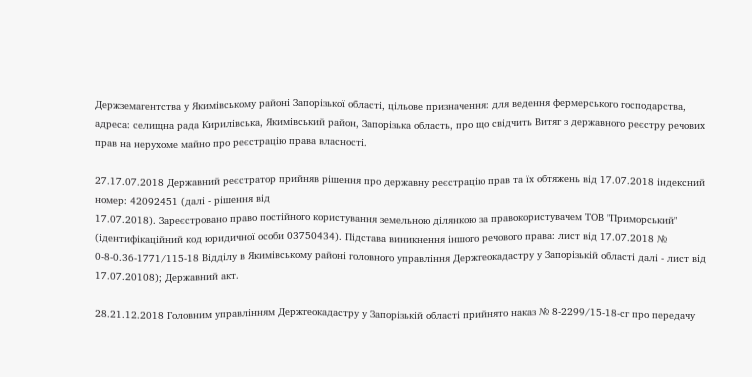Держземагентства у Якимівському районі Запорізької області, цільове призначення: для ведення фермерського господарства, адреса: селищна рада Кирилівська, Якимівський район, Запорізька область, про що свідчить Витяг з державного реєстру речових прав на нерухоме майно про реєстрацію права власності.

27.17.07.2018 Державний реєстратор прийняв рішення про державну реєстрацію прав та їх обтяжень від 17.07.2018 індексний номер: 42092451 (далі - рішення від
17.07.2018). Зареєстровано право постійного користування земельною ділянкою за правокористувачем ТОВ "Приморський" (ідентифікаційний код юридичної особи 03750434). Підстава виникнення іншого речового права: лист від 17.07.2018 № 0-8-0.36-1771/115-18 Відділу в Якимівському районі головного управління Держгеокадастру у Запорізькій області далі - лист від 17.07.20108); Державний акт.

28.21.12.2018 Головним управлінням Держгеокадастру у Запорізькій області прийнято наказ № 8-2299/15-18-сг про передачу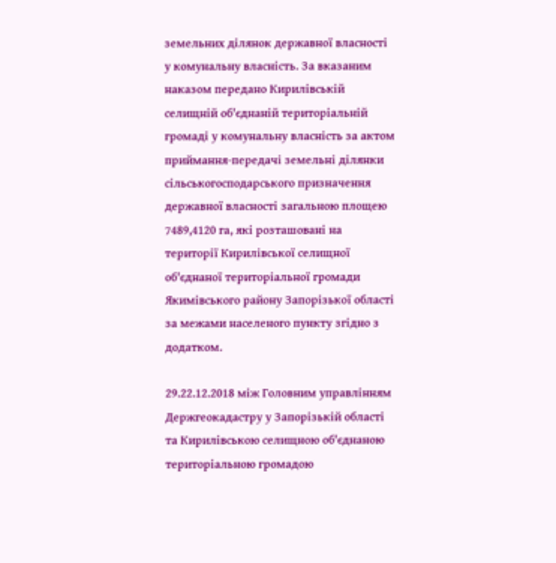земельних ділянок державної власності у комунальну власність. За вказаним наказом передано Кирилівській селищній об'єднаній територіальній громаді у комунальну власність за актом приймання-передачі земельні ділянки сільськогосподарського призначення державної власності загальною площею 7489,4120 га, які розташовані на території Кирилівської селищної об'єднаної територіальної громади Якимівського району Запорізької області за межами населеного пункту згідно з додатком.

29.22.12.2018 між Головним управлінням Держгеокадастру у Запорізькій області та Кирилівською селищною об'єднаною територіальною громадою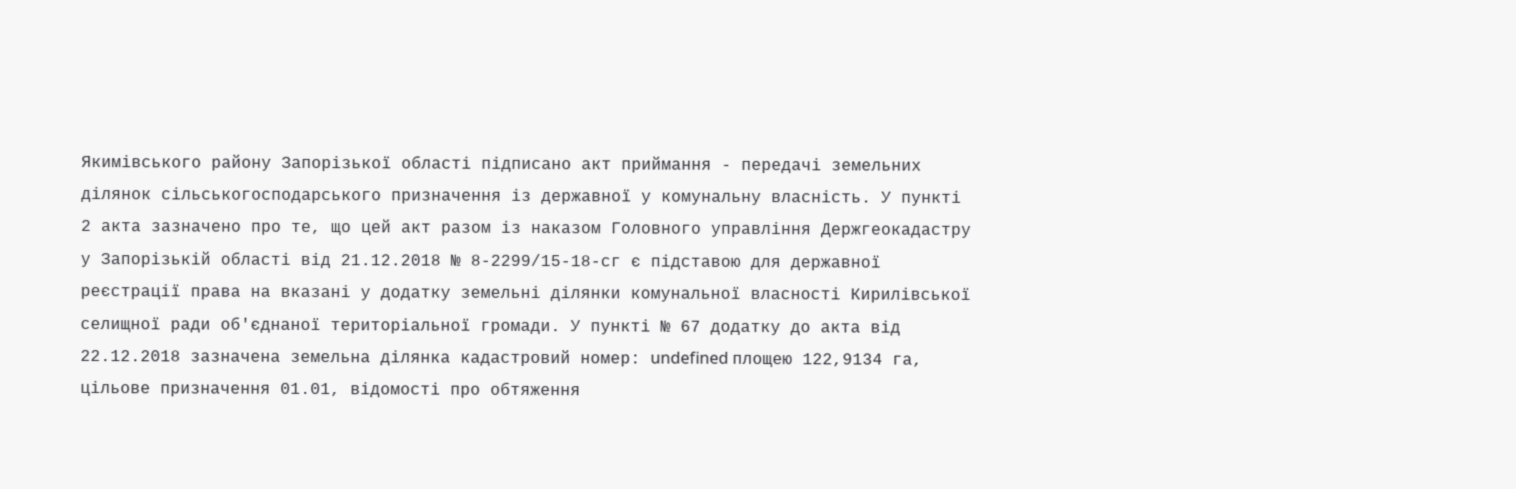Якимівського району Запорізької області підписано акт приймання - передачі земельних ділянок сільськогосподарського призначення із державної у комунальну власність. У пункті 2 акта зазначено про те, що цей акт разом із наказом Головного управління Держгеокадастру у Запорізькій області від 21.12.2018 № 8-2299/15-18-сг є підставою для державної реєстрації права на вказані у додатку земельні ділянки комунальної власності Кирилівської селищної ради об'єднаної територіальної громади. У пункті № 67 додатку до акта від 22.12.2018 зазначена земельна ділянка кадастровий номер: undefined площею 122,9134 га, цільове призначення 01.01, відомості про обтяження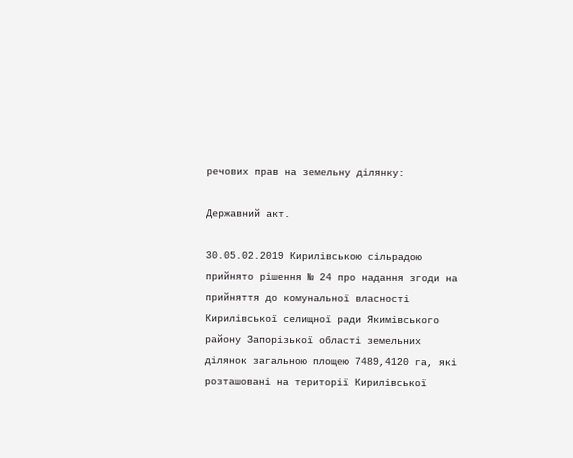речових прав на земельну ділянку:

Державний акт.

30.05.02.2019 Кирилівською сільрадою прийнято рішення № 24 про надання згоди на прийняття до комунальної власності Кирилівської селищної ради Якимівського району Запорізької області земельних ділянок загальною площею 7489,4120 га, які розташовані на території Кирилівської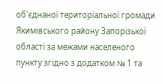об'єднаної територіальної громади Якимівського району Запорізької області за межами населеного пункту згідно з додатком № 1 та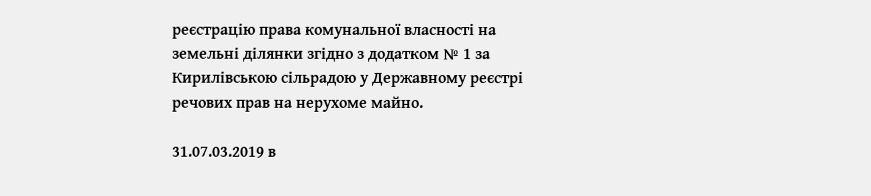реєстрацію права комунальної власності на земельні ділянки згідно з додатком № 1 за Кирилівською сільрадою у Державному реєстрі речових прав на нерухоме майно.

31.07.03.2019 в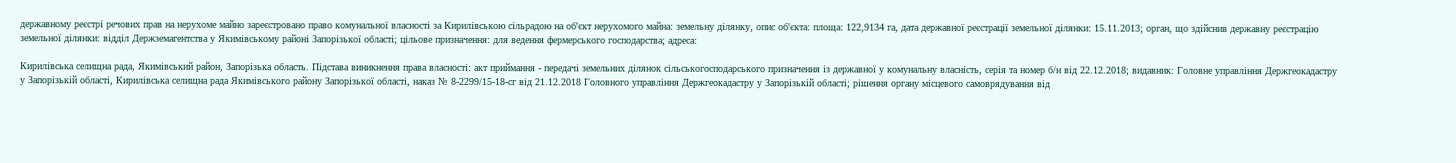державному реєстрі речових прав на нерухоме майно зареєстровано право комунальної власності за Кирилівською сільрадою на об'єкт нерухомого майна: земельну ділянку, опис об'єкта: площа: 122,9134 га, дата державної реєстрації земельної ділянки: 15.11.2013; орган, що здійснив державну реєстрацію земельної ділянки: відділ Держземагентства у Якимівському районі Запорізької області; цільове призначення: для ведення фермерського господарства; адреса:

Кирилівська селищна рада, Якимівський район, Запорізька область. Підстава виникнення права власності: акт приймання - передачі земельних ділянок сільськогосподарського призначення із державної у комунальну власність, серія та номер б/н від 22.12.2018; видавник: Головне управління Держгеокадастру у Запорізькій області, Кирилівська селищна рада Якимівського району Запорізької області, наказ № 8-2299/15-18-сг від 21.12.2018 Головного управління Держгеокадастру у Запорізькій області; рішення органу місцевого самоврядування від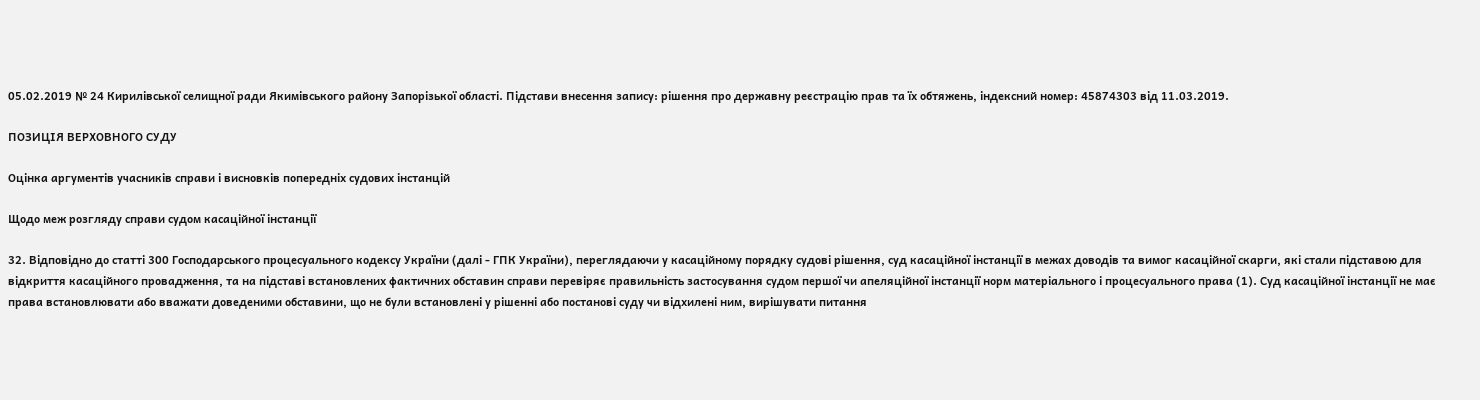05.02.2019 № 24 Кирилівської селищної ради Якимівського району Запорізької області. Підстави внесення запису: рішення про державну реєстрацію прав та їх обтяжень, індексний номер: 45874303 від 11.03.2019.

ПОЗИЦІЯ ВЕРХОВНОГО СУДУ

Оцінка аргументів учасників справи і висновків попередніх судових інстанцій

Щодо меж розгляду справи судом касаційної інстанції

32. Відповідно до статті 300 Господарського процесуального кодексу України (далі - ГПК України), переглядаючи у касаційному порядку судові рішення, суд касаційної інстанції в межах доводів та вимог касаційної скарги, які стали підставою для відкриття касаційного провадження, та на підставі встановлених фактичних обставин справи перевіряє правильність застосування судом першої чи апеляційної інстанції норм матеріального і процесуального права (1). Суд касаційної інстанції не має права встановлювати або вважати доведеними обставини, що не були встановлені у рішенні або постанові суду чи відхилені ним, вирішувати питання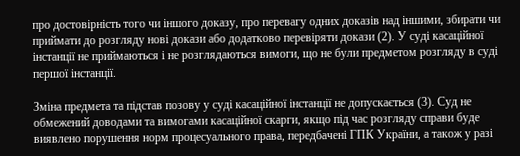про достовірність того чи іншого доказу, про перевагу одних доказів над іншими, збирати чи приймати до розгляду нові докази або додатково перевіряти докази (2). У суді касаційної інстанції не приймаються і не розглядаються вимоги, що не були предметом розгляду в суді першої інстанції.

Зміна предмета та підстав позову у суді касаційної інстанції не допускається (3). Суд не обмежений доводами та вимогами касаційної скарги, якщо під час розгляду справи буде виявлено порушення норм процесуального права, передбачені ГПК України, а також у разі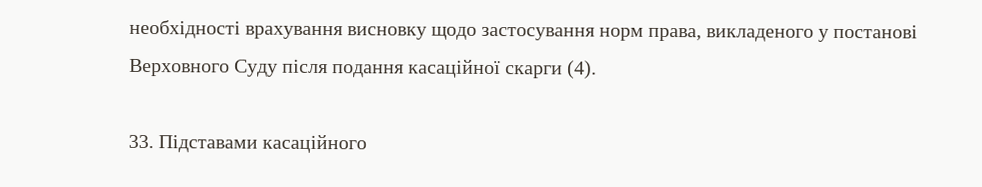необхідності врахування висновку щодо застосування норм права, викладеного у постанові Верховного Суду після подання касаційної скарги (4).

33. Підставами касаційного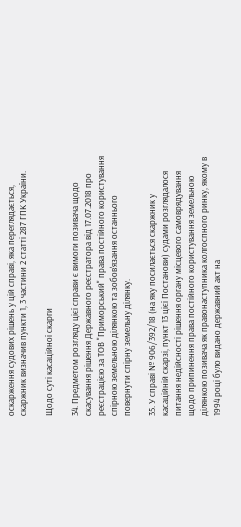оскарження судових рішень у цій справі, яка переглядається, скаржник визначив пункти 1, 3 частини 2 статті 287 ГПК України.

Щодо суті касаційної скарги

34. Предметом розгляду цієї справи є вимоги позивача щодо скасування рішення Державного реєстратора від 17.07.2018 про реєстрацією за ТОВ "Приморський" права постійного користування спірною земельною ділянкою та зобов'язання останнього повернути спірну земельну ділянку.

35. У справі № 906/392/18 (на яку посилається скаржник у касаційній скарзі, пункт 13 цієї Постанови) судами розглядалося питання недійсності рішення органу місцевого самоврядування щодо припинення права постійного користування земельною ділянкою позивача як правонаступника колгоспного ринку, якому в 1994 році було видано державний акт на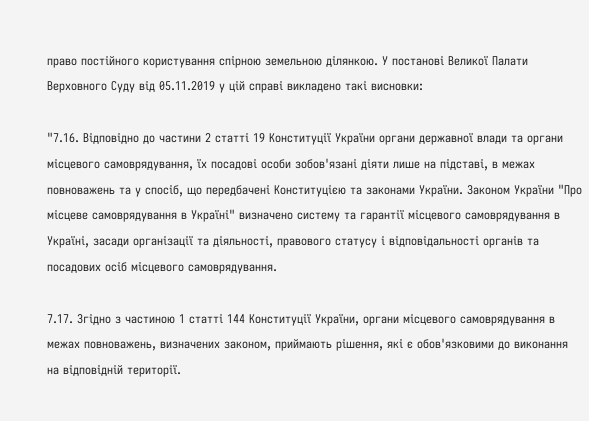право постійного користування спірною земельною ділянкою. У постанові Великої Палати Верховного Суду від 05.11.2019 у цій справі викладено такі висновки:

"7.16. Відповідно до частини 2 статті 19 Конституції України органи державної влади та органи місцевого самоврядування, їх посадові особи зобов'язані діяти лише на підставі, в межах повноважень та у спосіб, що передбачені Конституцією та законами України. Законом України "Про місцеве самоврядування в Україні" визначено систему та гарантії місцевого самоврядування в Україні, засади організації та діяльності, правового статусу і відповідальності органів та посадових осіб місцевого самоврядування.

7.17. Згідно з частиною 1 статті 144 Конституції України, органи місцевого самоврядування в межах повноважень, визначених законом, приймають рішення, які є обов'язковими до виконання на відповідній території.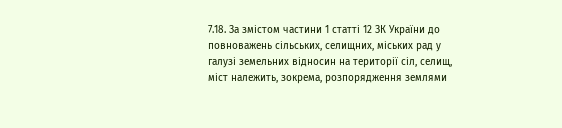7.18. За змістом частини 1 статті 12 ЗК України до повноважень сільських, селищних, міських рад у галузі земельних відносин на території сіл, селищ, міст належить, зокрема, розпорядження землями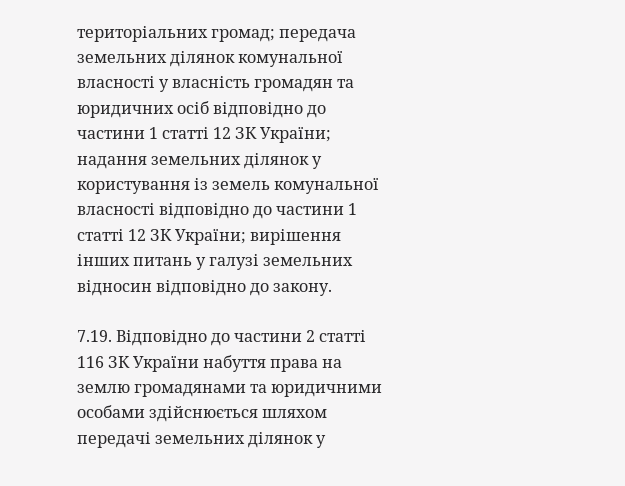територіальних громад; передача земельних ділянок комунальної власності у власність громадян та юридичних осіб відповідно до частини 1 статті 12 ЗК України; надання земельних ділянок у користування із земель комунальної власності відповідно до частини 1 статті 12 ЗК України; вирішення інших питань у галузі земельних відносин відповідно до закону.

7.19. Відповідно до частини 2 статті 116 ЗК України набуття права на землю громадянами та юридичними особами здійснюється шляхом передачі земельних ділянок у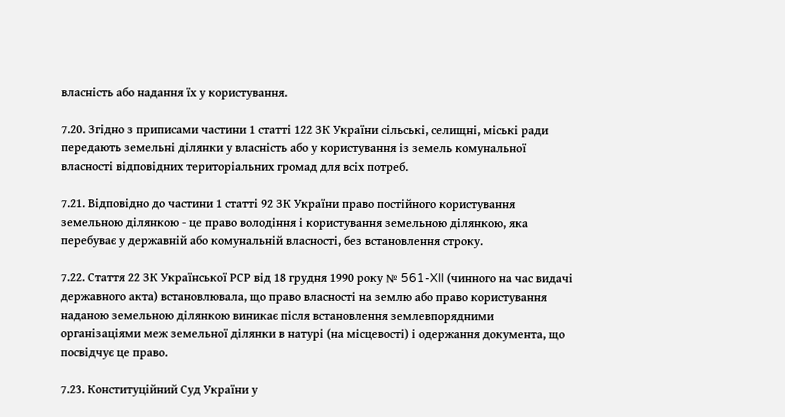власність або надання їх у користування.

7.20. Згідно з приписами частини 1 статті 122 ЗК України сільські, селищні, міські ради передають земельні ділянки у власність або у користування із земель комунальної власності відповідних територіальних громад для всіх потреб.

7.21. Відповідно до частини 1 статті 92 ЗК України право постійного користування земельною ділянкою - це право володіння і користування земельною ділянкою, яка перебуває у державній або комунальній власності, без встановлення строку.

7.22. Стаття 22 ЗК Української РСР від 18 грудня 1990 року № 561-XII (чинного на час видачі державного акта) встановлювала, що право власності на землю або право користування наданою земельною ділянкою виникає після встановлення землевпорядними організаціями меж земельної ділянки в натурі (на місцевості) і одержання документа, що посвідчує це право.

7.23. Конституційний Суд України у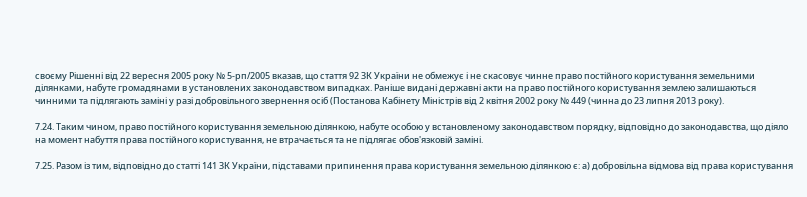своєму Рішенні від 22 вересня 2005 року № 5-рп/2005 вказав, що стаття 92 ЗК України не обмежує і не скасовує чинне право постійного користування земельними ділянками, набуте громадянами в установлених законодавством випадках. Раніше видані державні акти на право постійного користування землею залишаються чинними та підлягають заміні у разі добровільного звернення осіб (Постанова Кабінету Міністрів від 2 квітня 2002 року № 449 (чинна до 23 липня 2013 року).

7.24. Таким чином, право постійного користування земельною ділянкою, набуте особою у встановленому законодавством порядку, відповідно до законодавства, що діяло на момент набуття права постійного користування, не втрачається та не підлягає обов'язковій заміні.

7.25. Разом із тим, відповідно до статті 141 ЗК України, підставами припинення права користування земельною ділянкою є: а) добровільна відмова від права користування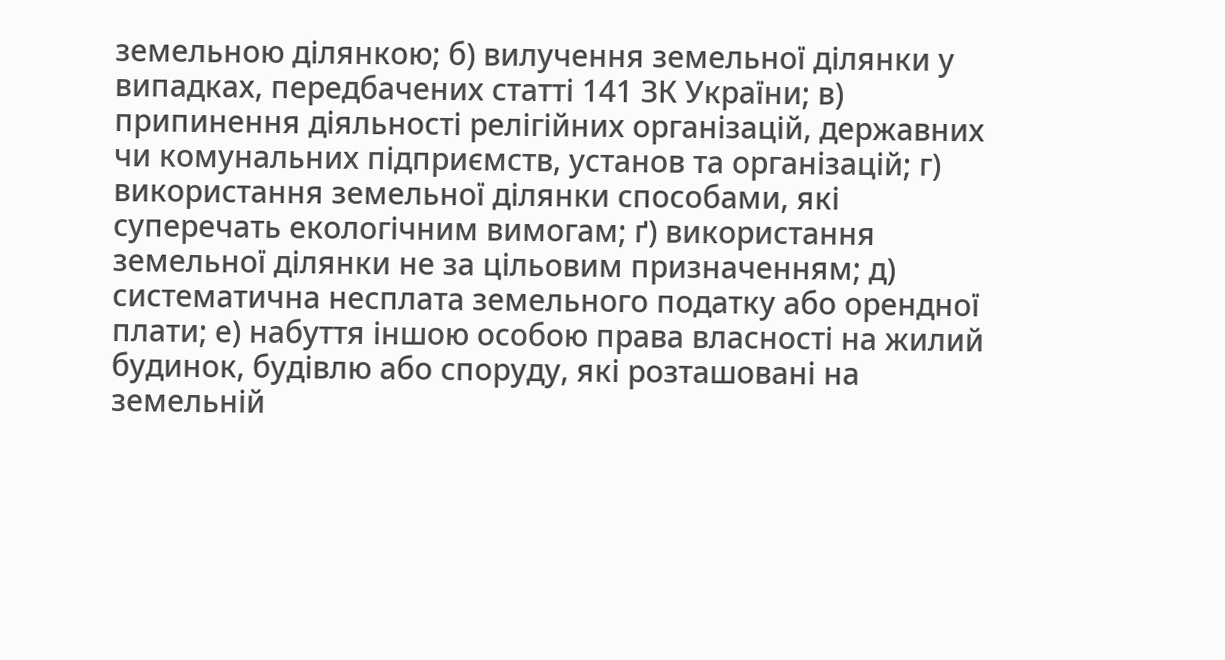земельною ділянкою; б) вилучення земельної ділянки у випадках, передбачених статті 141 ЗК України; в) припинення діяльності релігійних організацій, державних чи комунальних підприємств, установ та організацій; г) використання земельної ділянки способами, які суперечать екологічним вимогам; ґ) використання земельної ділянки не за цільовим призначенням; д) систематична несплата земельного податку або орендної плати; е) набуття іншою особою права власності на жилий будинок, будівлю або споруду, які розташовані на земельній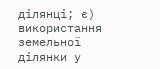ділянці; є) використання земельної ділянки у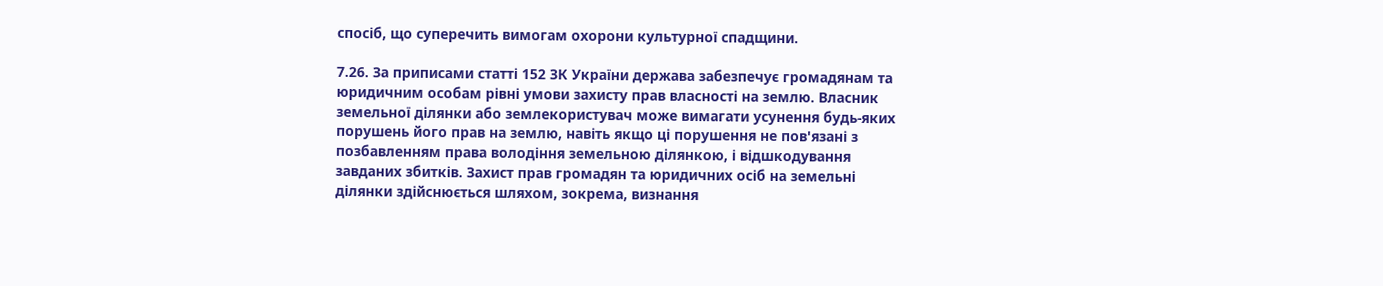спосіб, що суперечить вимогам охорони культурної спадщини.

7.26. За приписами статті 152 ЗК України держава забезпечує громадянам та юридичним особам рівні умови захисту прав власності на землю. Власник земельної ділянки або землекористувач може вимагати усунення будь-яких порушень його прав на землю, навіть якщо ці порушення не пов'язані з позбавленням права володіння земельною ділянкою, і відшкодування завданих збитків. Захист прав громадян та юридичних осіб на земельні ділянки здійснюється шляхом, зокрема, визнання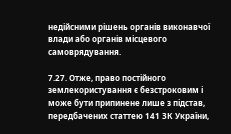недійсними рішень органів виконавчої влади або органів місцевого самоврядування.

7.27. Отже, право постійного землекористування є безстроковим і може бути припинене лише з підстав, передбачених статтею 141 ЗК України,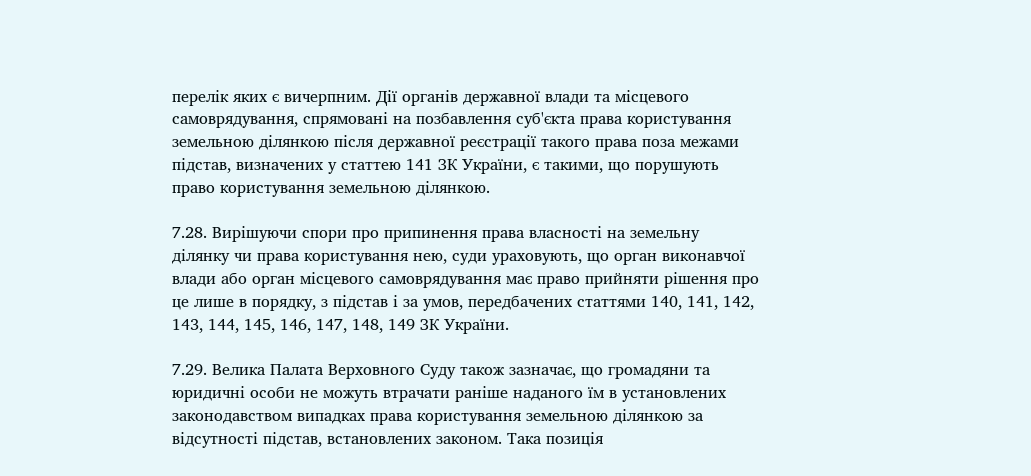перелік яких є вичерпним. Дії органів державної влади та місцевого самоврядування, спрямовані на позбавлення суб'єкта права користування земельною ділянкою після державної реєстрації такого права поза межами підстав, визначених у статтею 141 ЗК України, є такими, що порушують право користування земельною ділянкою.

7.28. Вирішуючи спори про припинення права власності на земельну ділянку чи права користування нею, суди ураховують, що орган виконавчої влади або орган місцевого самоврядування має право прийняти рішення про це лише в порядку, з підстав і за умов, передбачених статтями 140, 141, 142, 143, 144, 145, 146, 147, 148, 149 ЗК України.

7.29. Велика Палата Верховного Суду також зазначає, що громадяни та юридичні особи не можуть втрачати раніше наданого їм в установлених законодавством випадках права користування земельною ділянкою за відсутності підстав, встановлених законом. Така позиція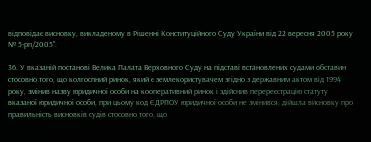відповідає висновку, викладеному в Рішенні Конституційного Суду України від 22 вересня 2005 року № 5-рп/2005".

36. У вказаній постанові Велика Палата Верховного Суду на підставі встановлених судами обставин стосовно того, що колгоспний ринок, який є землекористувачем згідно з державним актом від 1994 року, змінив назву юридичної особи на кооперативний ринок і здійснив перереєстрацію статуту вказаної юридичної особи, при цьому код ЄДРПОУ юридичної особи не змінився, дійшла висновку про правильність висновків судів стосовно того, що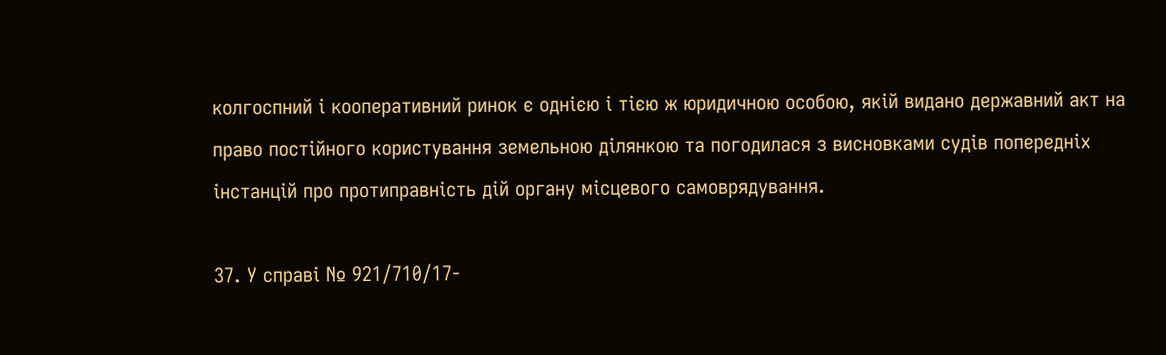колгоспний і кооперативний ринок є однією і тією ж юридичною особою, якій видано державний акт на право постійного користування земельною ділянкою та погодилася з висновками судів попередніх інстанцій про протиправність дій органу місцевого самоврядування.

37. У справі № 921/710/17-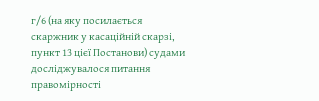г/6 (на яку посилається скаржник у касаційній скарзі, пункт 13 цієї Постанови) судами досліджувалося питання правомірності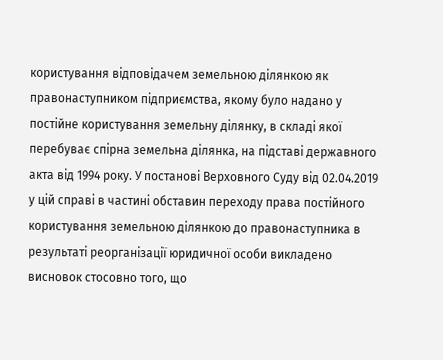користування відповідачем земельною ділянкою як правонаступником підприємства, якому було надано у постійне користування земельну ділянку, в складі якої перебуває спірна земельна ділянка, на підставі державного акта від 1994 року. У постанові Верховного Суду від 02.04.2019 у цій справі в частині обставин переходу права постійного користування земельною ділянкою до правонаступника в результаті реорганізації юридичної особи викладено висновок стосовно того, що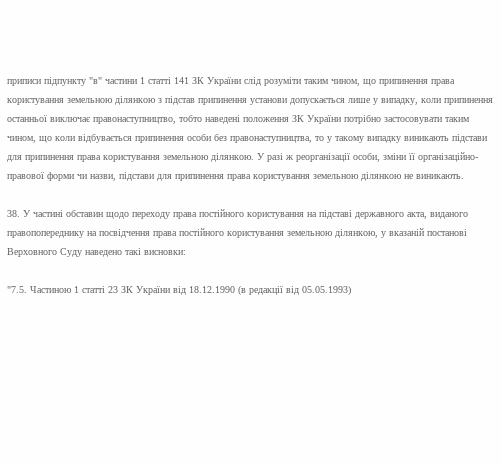приписи підпункту "в" частини 1 статті 141 ЗК України слід розуміти таким чином, що припинення права користування земельною ділянкою з підстав припинення установи допускається лише у випадку, коли припинення останньої виключає правонаступництво, тобто наведені положення ЗК України потрібно застосовувати таким чином, що коли відбувається припинення особи без правонаступництва, то у такому випадку виникають підстави для припинення права користування земельною ділянкою. У разі ж реорганізації особи, зміни її організаційно-правової форми чи назви, підстави для припинення права користування земельною ділянкою не виникають.

38. У частині обставин щодо переходу права постійного користування на підставі державного акта, виданого правопопереднику на посвідчення права постійного користування земельною ділянкою, у вказаній постанові Верховного Суду наведено такі висновки:

"7.5. Частиною 1 статті 23 ЗК України від 18.12.1990 (в редакції від 05.05.1993)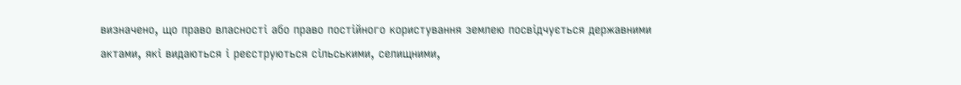визначено, що право власності або право постійного користування землею посвідчується державними актами, які видаються і реєструються сільськими, селищними,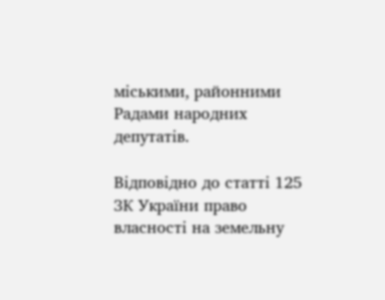міськими, районними Радами народних депутатів.

Відповідно до статті 125 ЗК України право власності на земельну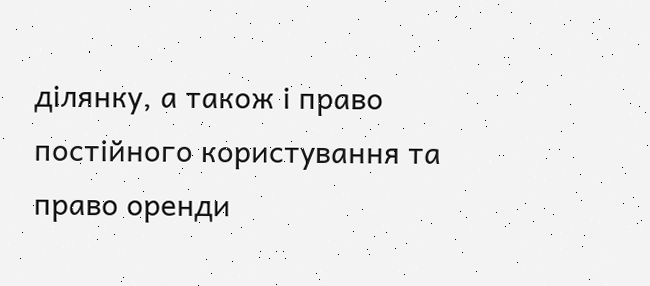ділянку, а також і право постійного користування та право оренди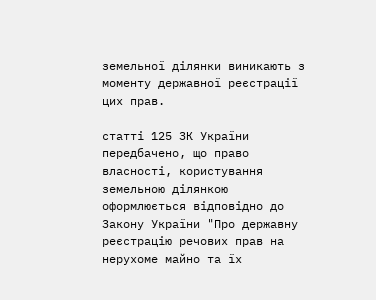земельної ділянки виникають з моменту державної реєстрації цих прав.

статті 125 ЗК України передбачено, що право власності, користування земельною ділянкою оформлюється відповідно до Закону України "Про державну реєстрацію речових прав на нерухоме майно та їх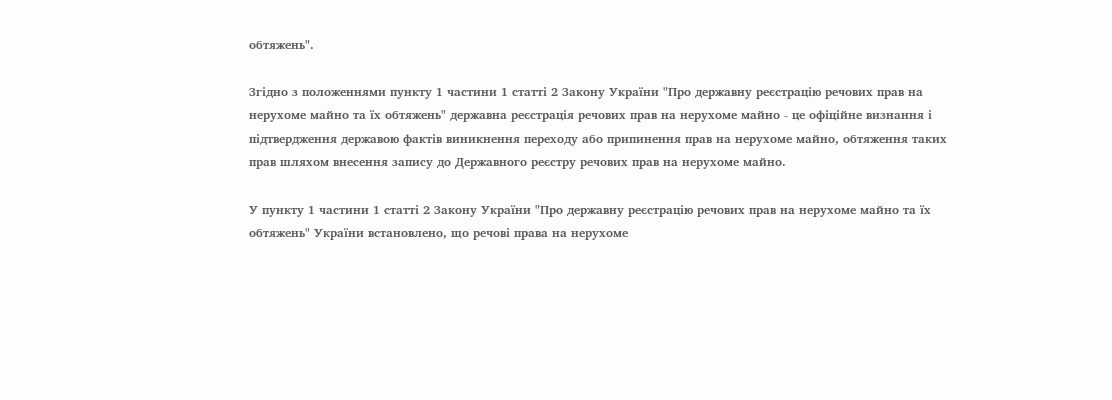обтяжень".

Згідно з положеннями пункту 1 частини 1 статті 2 Закону України "Про державну реєстрацію речових прав на нерухоме майно та їх обтяжень" державна реєстрація речових прав на нерухоме майно - це офіційне визнання і підтвердження державою фактів виникнення переходу або припинення прав на нерухоме майно, обтяження таких прав шляхом внесення запису до Державного реєстру речових прав на нерухоме майно.

У пункту 1 частини 1 статті 2 Закону України "Про державну реєстрацію речових прав на нерухоме майно та їх обтяжень" України встановлено, що речові права на нерухоме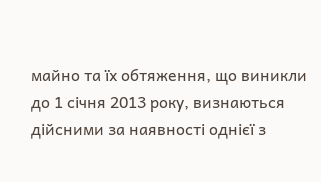майно та їх обтяження, що виникли до 1 січня 2013 року, визнаються дійсними за наявності однієї з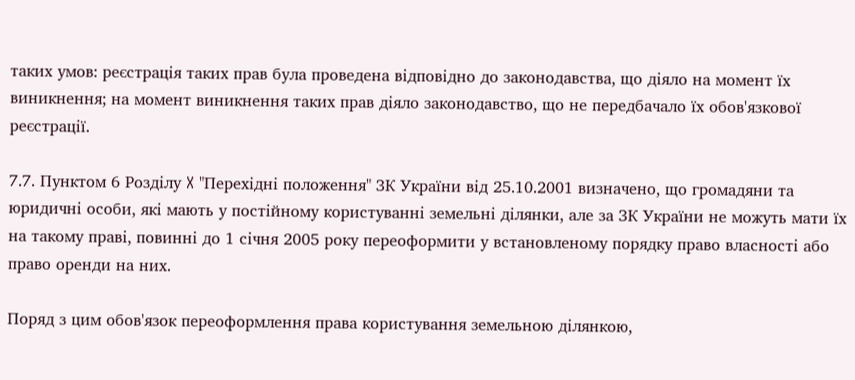таких умов: реєстрація таких прав була проведена відповідно до законодавства, що діяло на момент їх виникнення; на момент виникнення таких прав діяло законодавство, що не передбачало їх обов'язкової реєстрації.

7.7. Пунктом 6 Розділу X "Перехідні положення" ЗК України від 25.10.2001 визначено, що громадяни та юридичні особи, які мають у постійному користуванні земельні ділянки, але за ЗК України не можуть мати їх на такому праві, повинні до 1 січня 2005 року переоформити у встановленому порядку право власності або право оренди на них.

Поряд з цим обов'язок переоформлення права користування земельною ділянкою,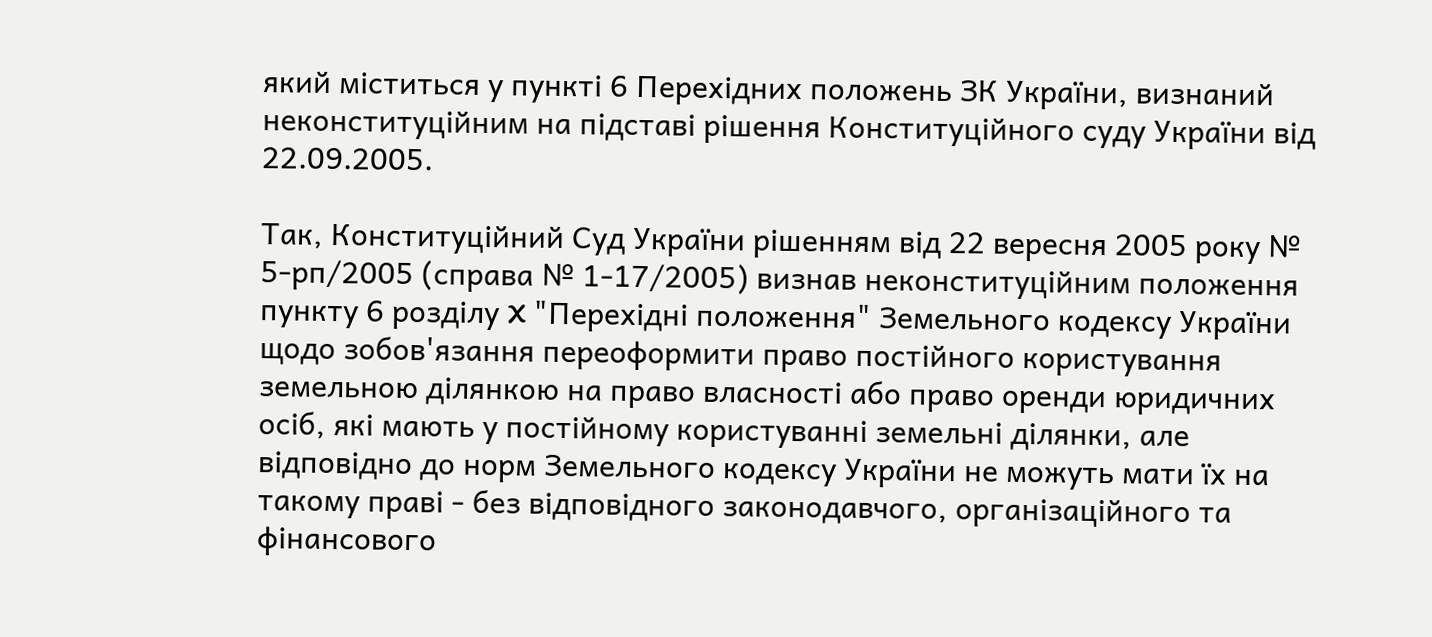який міститься у пункті 6 Перехідних положень ЗК України, визнаний неконституційним на підставі рішення Конституційного суду України від 22.09.2005.

Так, Конституційний Суд України рішенням від 22 вересня 2005 року № 5-рп/2005 (справа № 1-17/2005) визнав неконституційним положення пункту 6 розділу X "Перехідні положення" Земельного кодексу України щодо зобов'язання переоформити право постійного користування земельною ділянкою на право власності або право оренди юридичних осіб, які мають у постійному користуванні земельні ділянки, але відповідно до норм Земельного кодексу України не можуть мати їх на такому праві - без відповідного законодавчого, організаційного та фінансового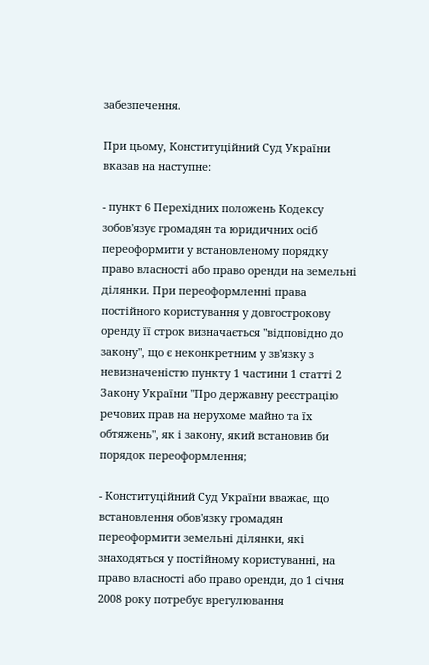забезпечення.

При цьому, Конституційний Суд України вказав на наступне:

- пункт 6 Перехідних положень Кодексу зобов'язує громадян та юридичних осіб переоформити у встановленому порядку право власності або право оренди на земельні ділянки. При переоформленні права постійного користування у довгострокову оренду її строк визначається "відповідно до закону", що є неконкретним у зв'язку з невизначеністю пункту 1 частини 1 статті 2 Закону України "Про державну реєстрацію речових прав на нерухоме майно та їх обтяжень", як і закону, який встановив би порядок переоформлення;

- Конституційний Суд України вважає, що встановлення обов'язку громадян переоформити земельні ділянки, які знаходяться у постійному користуванні, на право власності або право оренди, до 1 січня 2008 року потребує врегулювання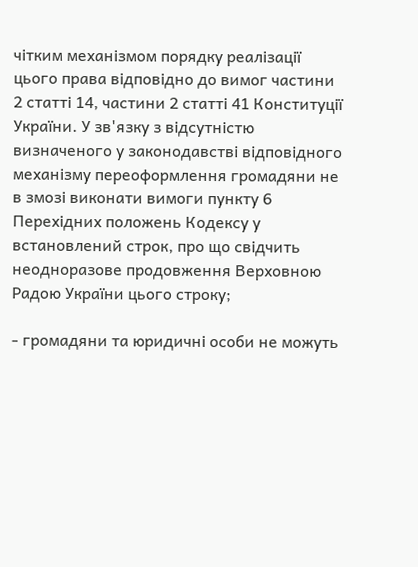чітким механізмом порядку реалізації цього права відповідно до вимог частини 2 статті 14, частини 2 статті 41 Конституції України. У зв'язку з відсутністю визначеного у законодавстві відповідного механізму переоформлення громадяни не в змозі виконати вимоги пункту 6 Перехідних положень Кодексу у встановлений строк, про що свідчить неодноразове продовження Верховною Радою України цього строку;

- громадяни та юридичні особи не можуть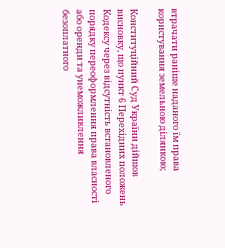втрачати раніше наданого їм права користування земельною ділянкою;

Конституційний Суд України дійшов висновку, що пункт 6 Перехідних положень Кодексу через відсутність встановленого порядку переоформлення права власності або оренди та унеможливлення безоплатного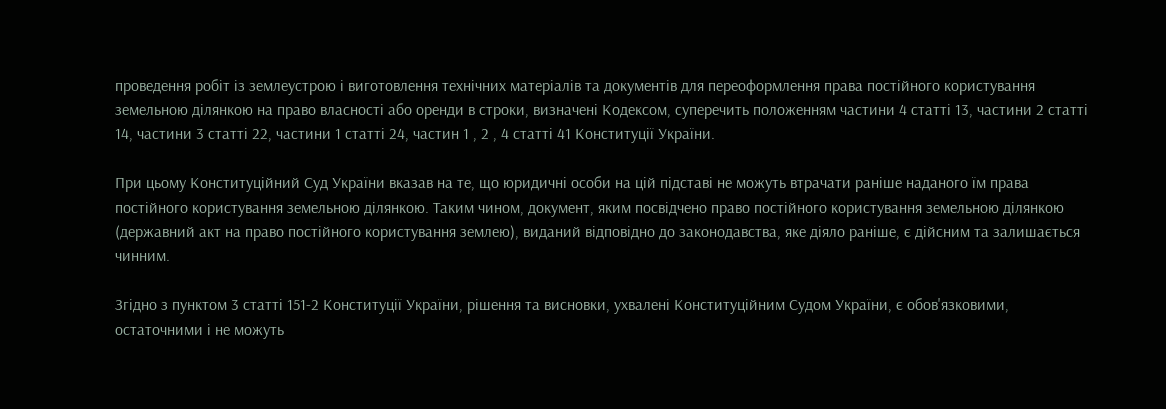проведення робіт із землеустрою і виготовлення технічних матеріалів та документів для переоформлення права постійного користування земельною ділянкою на право власності або оренди в строки, визначені Кодексом, суперечить положенням частини 4 статті 13, частини 2 статті 14, частини 3 статті 22, частини 1 статті 24, частин 1 , 2 , 4 статті 41 Конституції України.

При цьому Конституційний Суд України вказав на те, що юридичні особи на цій підставі не можуть втрачати раніше наданого їм права постійного користування земельною ділянкою. Таким чином, документ, яким посвідчено право постійного користування земельною ділянкою (державний акт на право постійного користування землею), виданий відповідно до законодавства, яке діяло раніше, є дійсним та залишається чинним.

Згідно з пунктом 3 статті 151-2 Конституції України, рішення та висновки, ухвалені Конституційним Судом України, є обов'язковими, остаточними і не можуть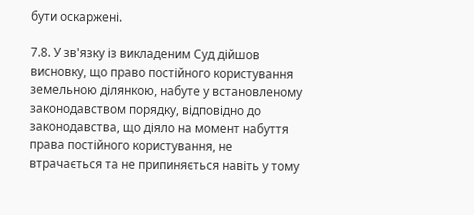бути оскаржені.

7.8. У зв'язку із викладеним Суд дійшов висновку, що право постійного користування земельною ділянкою, набуте у встановленому законодавством порядку, відповідно до законодавства, що діяло на момент набуття права постійного користування, не втрачається та не припиняється навіть у тому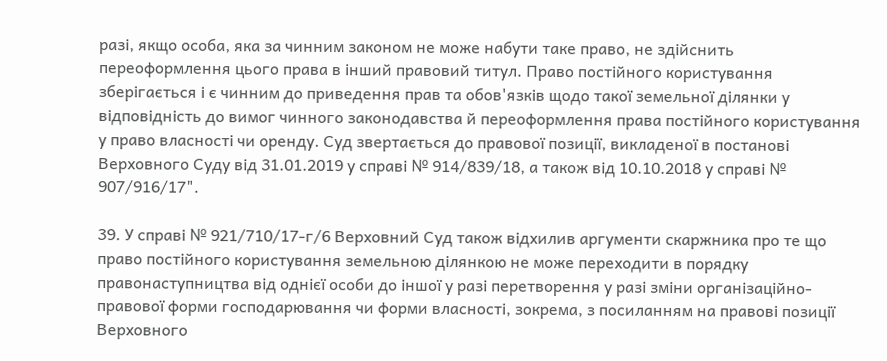разі, якщо особа, яка за чинним законом не може набути таке право, не здійснить переоформлення цього права в інший правовий титул. Право постійного користування зберігається і є чинним до приведення прав та обов'язків щодо такої земельної ділянки у відповідність до вимог чинного законодавства й переоформлення права постійного користування у право власності чи оренду. Суд звертається до правової позиції, викладеної в постанові Верховного Суду від 31.01.2019 у справі № 914/839/18, а також від 10.10.2018 у справі № 907/916/17".

39. У справі № 921/710/17-г/6 Верховний Суд також відхилив аргументи скаржника про те що право постійного користування земельною ділянкою не може переходити в порядку правонаступництва від однієї особи до іншої у разі перетворення у разі зміни організаційно-правової форми господарювання чи форми власності, зокрема, з посиланням на правові позиції Верховного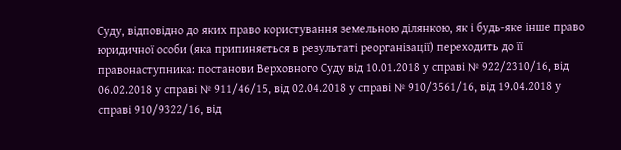Суду, відповідно до яких право користування земельною ділянкою, як і будь-яке інше право юридичної особи (яка припиняється в результаті реорганізації) переходить до її правонаступника: постанови Верховного Суду від 10.01.2018 у справі № 922/2310/16, від 06.02.2018 у справі № 911/46/15, від 02.04.2018 у справі № 910/3561/16, від 19.04.2018 у справі 910/9322/16, від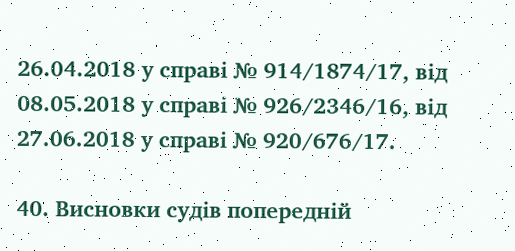26.04.2018 у справі № 914/1874/17, від 08.05.2018 у справі № 926/2346/16, від 27.06.2018 у справі № 920/676/17.

40. Висновки судів попередній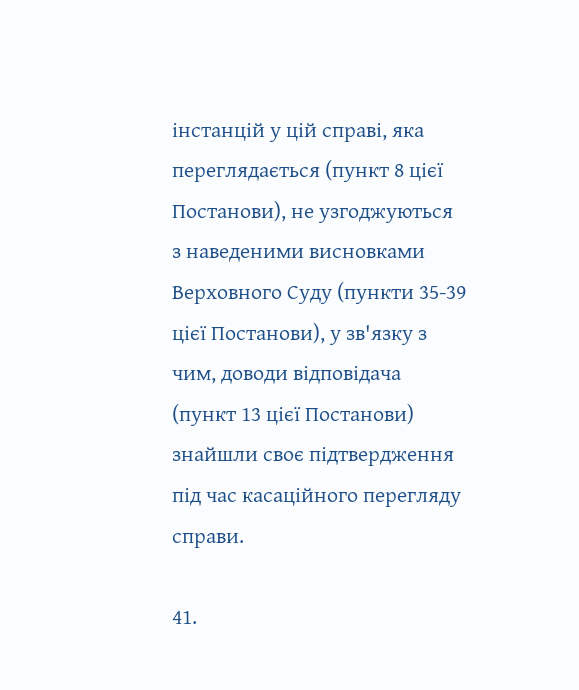інстанцій у цій справі, яка переглядається (пункт 8 цієї Постанови), не узгоджуються з наведеними висновками Верховного Суду (пункти 35-39 цієї Постанови), у зв'язку з чим, доводи відповідача (пункт 13 цієї Постанови) знайшли своє підтвердження під час касаційного перегляду справи.

41.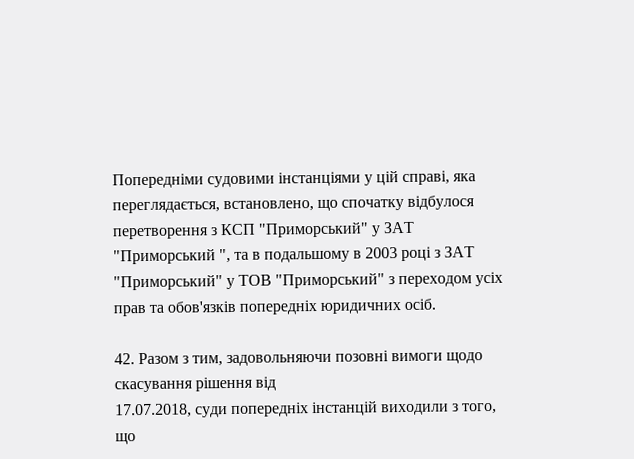Попередніми судовими інстанціями у цій справі, яка переглядається, встановлено, що спочатку відбулося перетворення з КСП "Приморський" у ЗАТ "Приморський ", та в подальшому в 2003 році з ЗАТ "Приморський" у ТОВ "Приморський" з переходом усіх прав та обов'язків попередніх юридичних осіб.

42. Разом з тим, задовольняючи позовні вимоги щодо скасування рішення від
17.07.2018, суди попередніх інстанцій виходили з того, що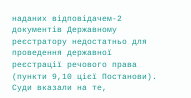наданих відповідачем-2 документів Державному реєстратору недостатньо для проведення державної реєстрації речового права (пункти 9,10 цієї Постанови). Суди вказали на те,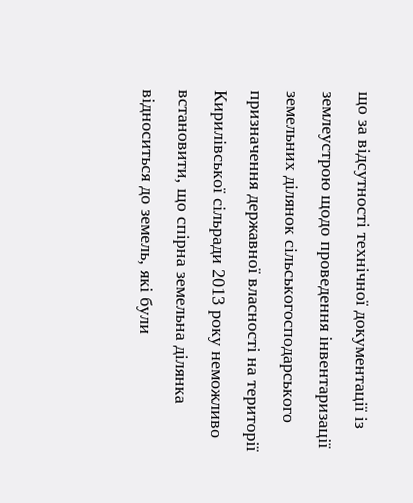що за відсутності технічної документації із землеустрою щодо проведення інвентаризації земельних ділянок сільськогосподарського призначення державної власності на території Кирилівської сільради 2013 року неможливо встановити, що спірна земельна ділянка відноситься до земель, які були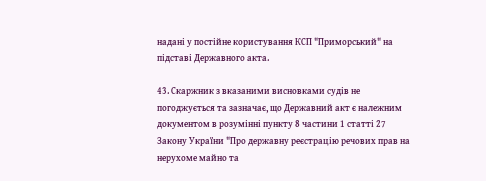надані у постійне користування КСП "Приморський" на підставі Державного акта.

43. Скаржник з вказаними висновками судів не погоджується та зазначає, що Державний акт є належним документом в розумінні пункту 8 частини 1 статті 27 Закону України "Про державну реєстрацію речових прав на нерухоме майно та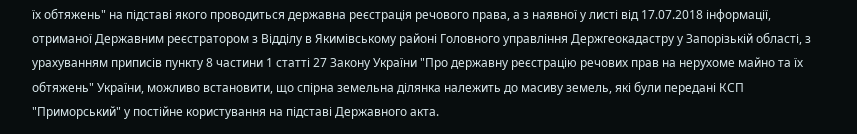їх обтяжень" на підставі якого проводиться державна реєстрація речового права, а з наявної у листі від 17.07.2018 інформації, отриманої Державним реєстратором з Відділу в Якимівському районі Головного управління Держгеокадастру у Запорізькій області, з урахуванням приписів пункту 8 частини 1 статті 27 Закону України "Про державну реєстрацію речових прав на нерухоме майно та їх обтяжень" України, можливо встановити, що спірна земельна ділянка належить до масиву земель, які були передані КСП "Приморський" у постійне користування на підставі Державного акта.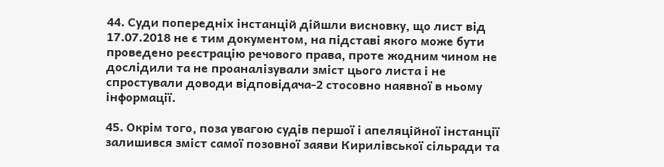44. Суди попередніх інстанцій дійшли висновку, що лист від 17.07.2018 не є тим документом, на підставі якого може бути проведено реєстрацію речового права, проте жодним чином не дослідили та не проаналізували зміст цього листа і не спростували доводи відповідача-2 стосовно наявної в ньому інформації.

45. Окрім того, поза увагою судів першої і апеляційної інстанції залишився зміст самої позовної заяви Кирилівської сільради та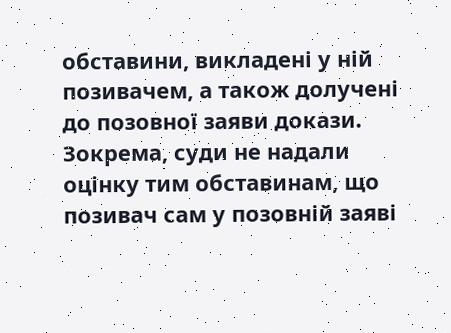обставини, викладені у ній позивачем, а також долучені до позовної заяви докази. Зокрема, суди не надали оцінку тим обставинам, що позивач сам у позовній заяві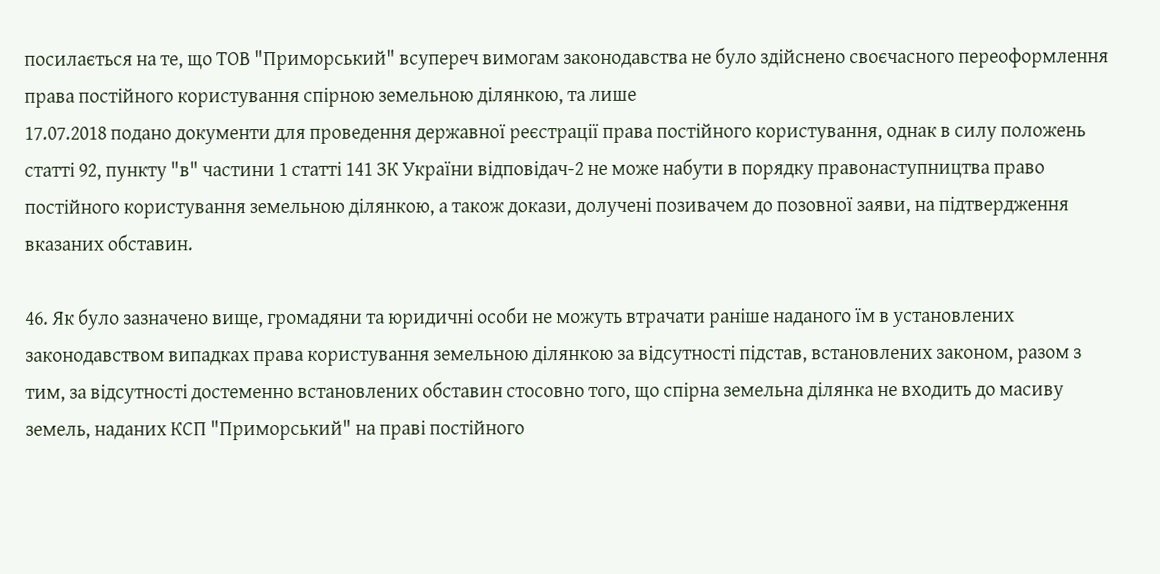посилається на те, що ТОВ "Приморський" всупереч вимогам законодавства не було здійснено своєчасного переоформлення права постійного користування спірною земельною ділянкою, та лише
17.07.2018 подано документи для проведення державної реєстрації права постійного користування, однак в силу положень статті 92, пункту "в" частини 1 статті 141 ЗК України відповідач-2 не може набути в порядку правонаступництва право постійного користування земельною ділянкою, а також докази, долучені позивачем до позовної заяви, на підтвердження вказаних обставин.

46. Як було зазначено вище, громадяни та юридичні особи не можуть втрачати раніше наданого їм в установлених законодавством випадках права користування земельною ділянкою за відсутності підстав, встановлених законом, разом з тим, за відсутності достеменно встановлених обставин стосовно того, що спірна земельна ділянка не входить до масиву земель, наданих КСП "Приморський" на праві постійного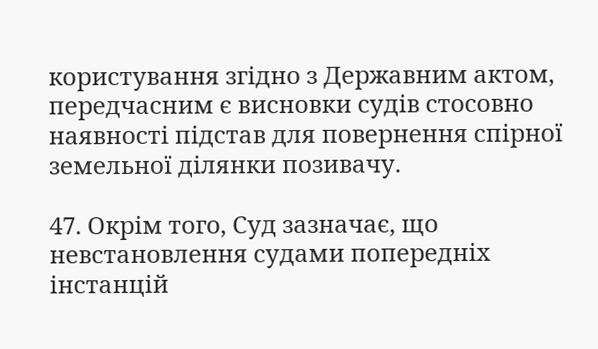користування згідно з Державним актом, передчасним є висновки судів стосовно наявності підстав для повернення спірної земельної ділянки позивачу.

47. Окрім того, Суд зазначає, що невстановлення судами попередніх інстанцій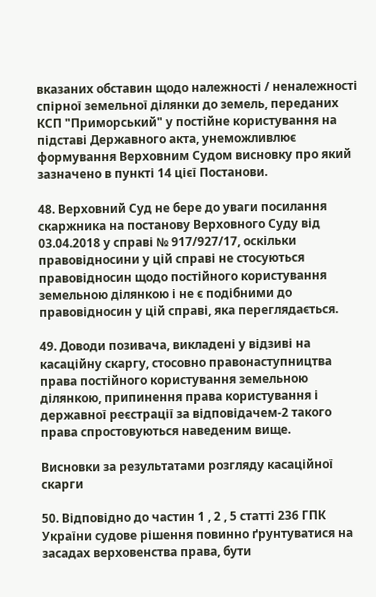вказаних обставин щодо належності / неналежності спірної земельної ділянки до земель, переданих КСП "Приморський" у постійне користування на підставі Державного акта, унеможливлює формування Верховним Судом висновку про який зазначено в пункті 14 цієї Постанови.

48. Верховний Суд не бере до уваги посилання скаржника на постанову Верховного Суду від 03.04.2018 у справі № 917/927/17, оскільки правовідносини у цій справі не стосуються правовідносин щодо постійного користування земельною ділянкою і не є подібними до правовідносин у цій справі, яка переглядається.

49. Доводи позивача, викладені у відзиві на касаційну скаргу, стосовно правонаступництва права постійного користування земельною ділянкою, припинення права користування і державної реєстрації за відповідачем-2 такого права спростовуються наведеним вище.

Висновки за результатами розгляду касаційної скарги

50. Відповідно до частин 1 , 2 , 5 статті 236 ГПК України судове рішення повинно ґрунтуватися на засадах верховенства права, бути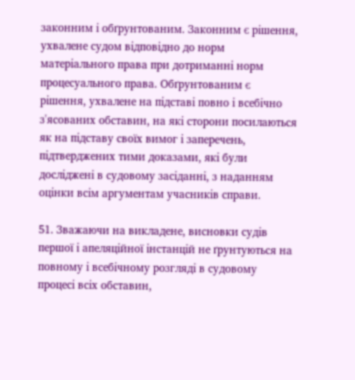законним і обґрунтованим. Законним є рішення, ухвалене судом відповідно до норм матеріального права при дотриманні норм процесуального права. Обґрунтованим є рішення, ухвалене на підставі повно і всебічно з'ясованих обставин, на які сторони посилаються як на підставу своїх вимог і заперечень, підтверджених тими доказами, які були досліджені в судовому засіданні, з наданням оцінки всім аргументам учасників справи.

51. Зважаючи на викладене, висновки судів першої і апеляційної інстанцій не ґрунтуються на повному і всебічному розгляді в судовому процесі всіх обставин,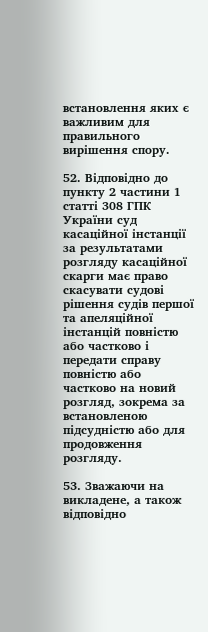встановлення яких є важливим для правильного вирішення спору.

52. Відповідно до пункту 2 частини 1 статті 308 ГПК України суд касаційної інстанції за результатами розгляду касаційної скарги має право скасувати судові рішення судів першої та апеляційної інстанцій повністю або частково і передати справу повністю або частково на новий розгляд, зокрема за встановленою підсудністю або для продовження розгляду.

53. Зважаючи на викладене, а також відповідно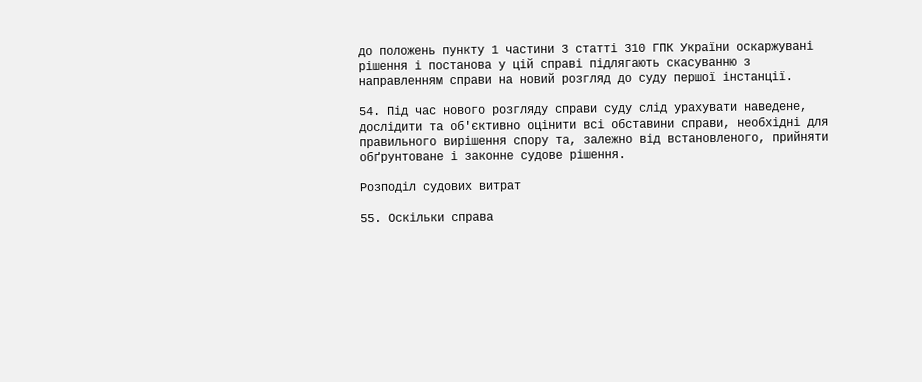до положень пункту 1 частини 3 статті 310 ГПК України оскаржувані рішення і постанова у цій справі підлягають скасуванню з направленням справи на новий розгляд до суду першої інстанції.

54. Під час нового розгляду справи суду слід урахувати наведене, дослідити та об'єктивно оцінити всі обставини справи, необхідні для правильного вирішення спору та, залежно від встановленого, прийняти обґрунтоване і законне судове рішення.

Розподіл судових витрат

55. Оскільки справа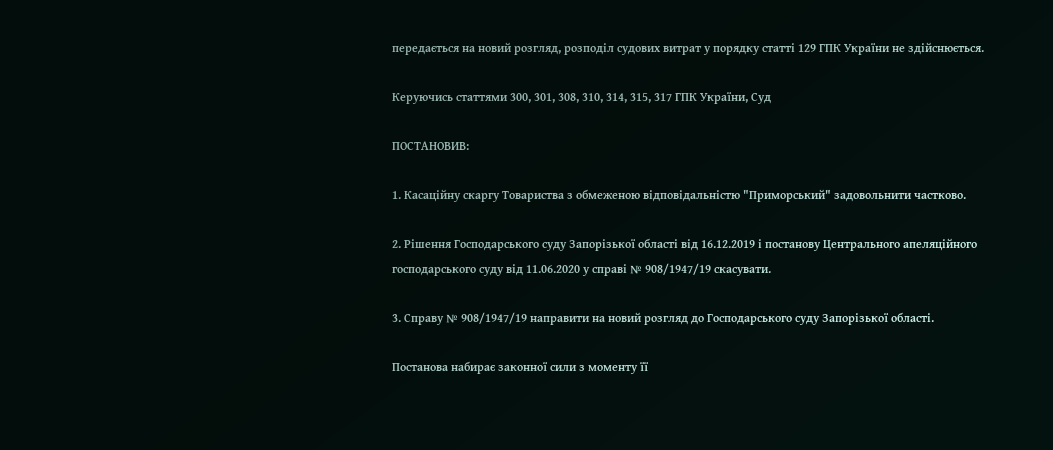передається на новий розгляд, розподіл судових витрат у порядку статті 129 ГПК України не здійснюється.

Керуючись статтями 300, 301, 308, 310, 314, 315, 317 ГПК України, Cуд

ПОСТАНОВИВ:

1. Касаційну скаргу Товариства з обмеженою відповідальністю "Приморський" задовольнити частково.

2. Рішення Господарського суду Запорізької області від 16.12.2019 і постанову Центрального апеляційного господарського суду від 11.06.2020 у справі № 908/1947/19 скасувати.

3. Справу № 908/1947/19 направити на новий розгляд до Господарського суду Запорізької області.

Постанова набирає законної сили з моменту її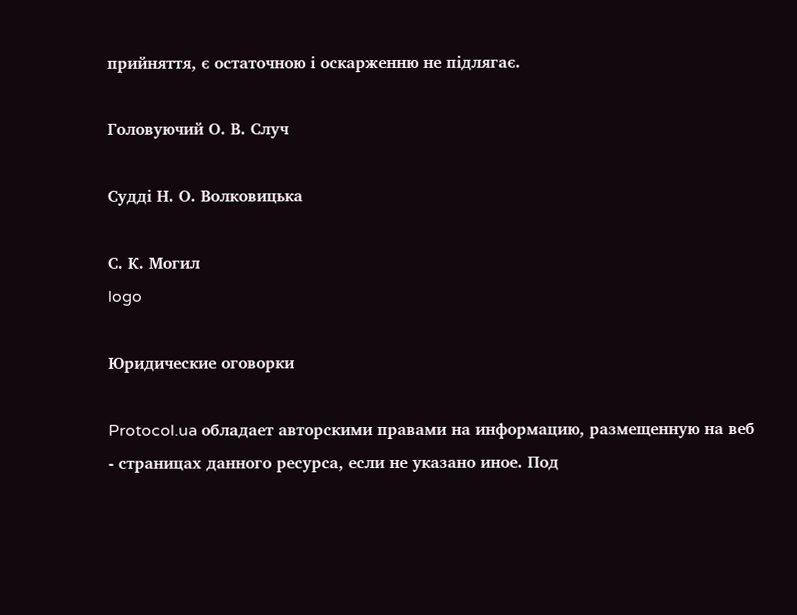прийняття, є остаточною і оскарженню не підлягає.

Головуючий О. В. Случ

Судді Н. О. Волковицька

С. К. Могил
logo

Юридические оговорки

Protocol.ua обладает авторскими правами на информацию, размещенную на веб - страницах данного ресурса, если не указано иное. Под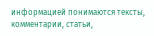информацией понимаются тексты, комментарии, статьи,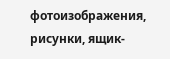фотоизображения, рисунки, ящик-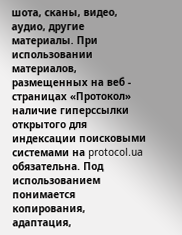шота, сканы, видео, аудио, другие материалы. При использовании материалов, размещенных на веб - страницах «Протокол» наличие гиперссылки открытого для индексации поисковыми системами на protocol.ua обязательна. Под использованием понимается копирования, адаптация,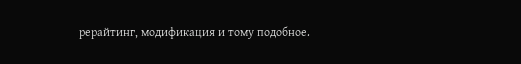рерайтинг, модификация и тому подобное.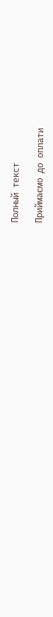Полный текст

Приймаємо до оплати